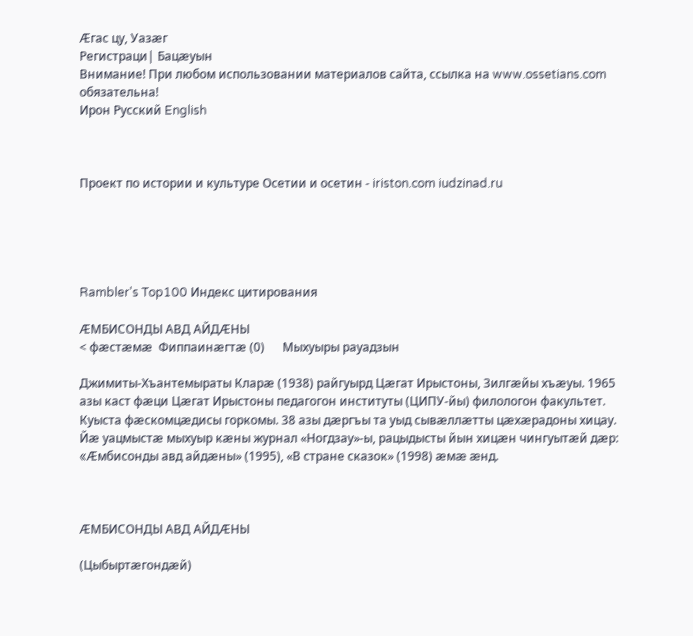Æгас цу, Уазæг
Регистраци| Бацæуын
Внимание! При любом использовании материалов сайта, ссылка на www.ossetians.com обязательна!
Ирон Русский English



Проект по истории и культуре Осетии и осетин - iriston.com iudzinad.ru





Rambler's Top100 Индекс цитирования

ÆМБИСОНДЫ АВД АЙДÆНЫ
< фæстæмæ  Фиппаинæгтæ (0)      Мыхуыры рауадзын

Джимиты-Хъантемыраты Кларæ (1938) райгуырд Цæгат Ирыстоны, Зилгæйы хъæуы. 1965 азы каст фæци Цæгат Ирыстоны педагогон институты (ЦИПУ-йы) филологон факультет. Куыста фæскомцæдисы горкомы. 38 азы дæргъы та уыд сывæллæтты цæхæрадоны хицау. Йæ уацмыстæ мыхуыр кæны журнал «Ногдзау»-ы, рацыдысты йын хицæн чингуытæй дæр: «Æмбисонды авд айдæны» (1995), «В стране сказок» (1998) æмæ æнд.



ÆМБИСОНДЫ АВД АЙДÆНЫ

(Цыбыртæгондæй)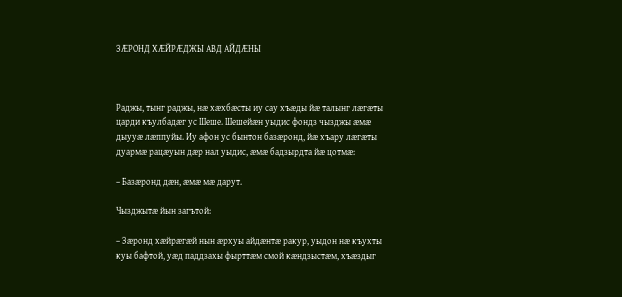ЗÆРОНД ХÆЙРÆДЖЫ АВД АЙДÆНЫ



Раджы, тынг раджы, нæ хæхбæсты иу сау хъæды йæ талынг лæгæты царди къулбадæг ус Шеше. Шешейæн уыдис фондз чызджы æмæ дыууæ лæппуйы. Иу афон ус бынтон базæронд, йæ хъару лæгæты дуармæ рацæуын дæр нал уыдис, æмæ бадзырдта йæ цотмæ:

– Базæронд дæн, æмæ мæ дарут.

Чызджытæ йын загътой:

– Зæронд хæйрæгæй нын æрхуы айдæнтæ ракур, уыдон нæ къухты куы бафтой, уæд паддзахы фырттæм смой кæндзыстæм, хъæздыг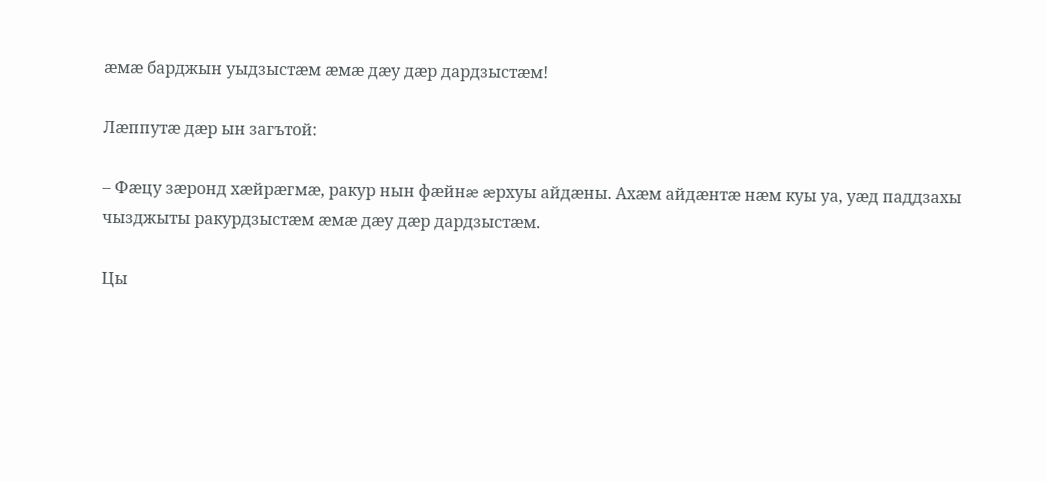æмæ барджын уыдзыстæм æмæ дæу дæр дардзыстæм!

Лæппутæ дæр ын загътой:

– Фæцу зæронд хæйрæгмæ, ракур нын фæйнæ æрхуы айдæны. Ахæм айдæнтæ нæм куы уа, уæд паддзахы чызджыты ракурдзыстæм æмæ дæу дæр дардзыстæм.

Цы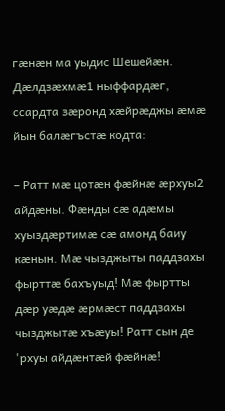гæнæн ма уыдис Шешейæн. Дæлдзæхмæ1 ныффардæг, ссардта зæронд хæйрæджы æмæ йын балæгъстæ кодта:

– Ратт мæ цотæн фæйнæ æрхуы2 айдæны. Фæнды сæ адæмы хуыздæртимæ сæ амонд баиу кæнын. Мæ чызджыты паддзахы фырттæ бахъуыд! Мæ фыртты дæр уæдæ æрмæст паддзахы чызджытæ хъæуы! Ратт сын де 'рхуы айдæнтæй фæйнæ!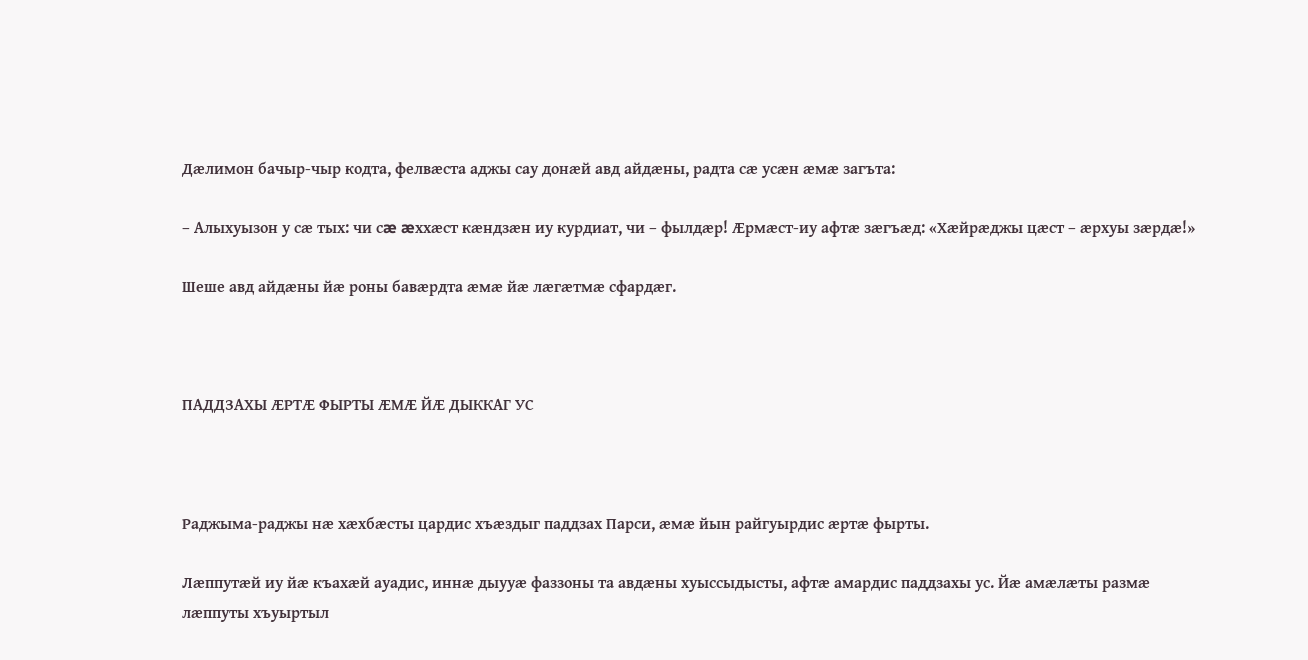Дæлимон бачыр-чыр кодта, фелвæста аджы сау донæй авд айдæны, радта сæ усæн æмæ загъта:

– Алыхуызон у сæ тых: чи сæ æххæст кæндзæн иу курдиат, чи – фылдæр! Æрмæст-иу афтæ зæгъæд: «Хæйрæджы цæст – æрхуы зæрдæ!»

Шеше авд айдæны йæ роны бавæрдта æмæ йæ лæгæтмæ сфардæг.



ПАДДЗАХЫ ÆРТÆ ФЫРТЫ ÆМÆ ЙÆ ДЫККАГ УС



Раджыма-раджы нæ хæхбæсты цардис хъæздыг паддзах Парси, æмæ йын райгуырдис æртæ фырты.

Лæппутæй иу йæ къахæй ауадис, иннæ дыууæ фаззоны та авдæны хуыссыдысты, афтæ амардис паддзахы ус. Йæ амæлæты размæ лæппуты хъуыртыл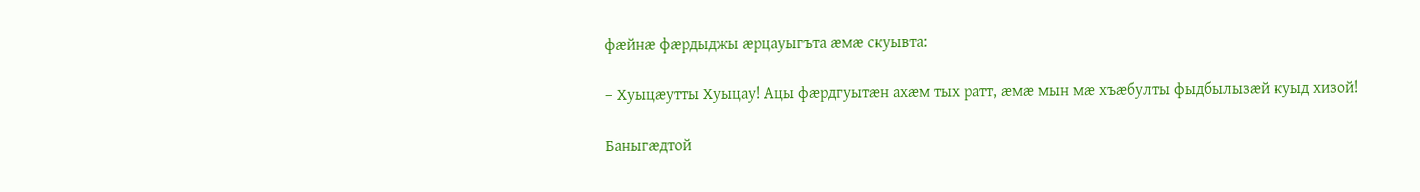фæйнæ фæрдыджы æрцауыгъта æмæ скуывта:

– Хуыцæутты Хуыцау! Ацы фæрдгуытæн ахæм тых ратт, æмæ мын мæ хъæбулты фыдбылызæй куыд хизой!

Баныгæдтой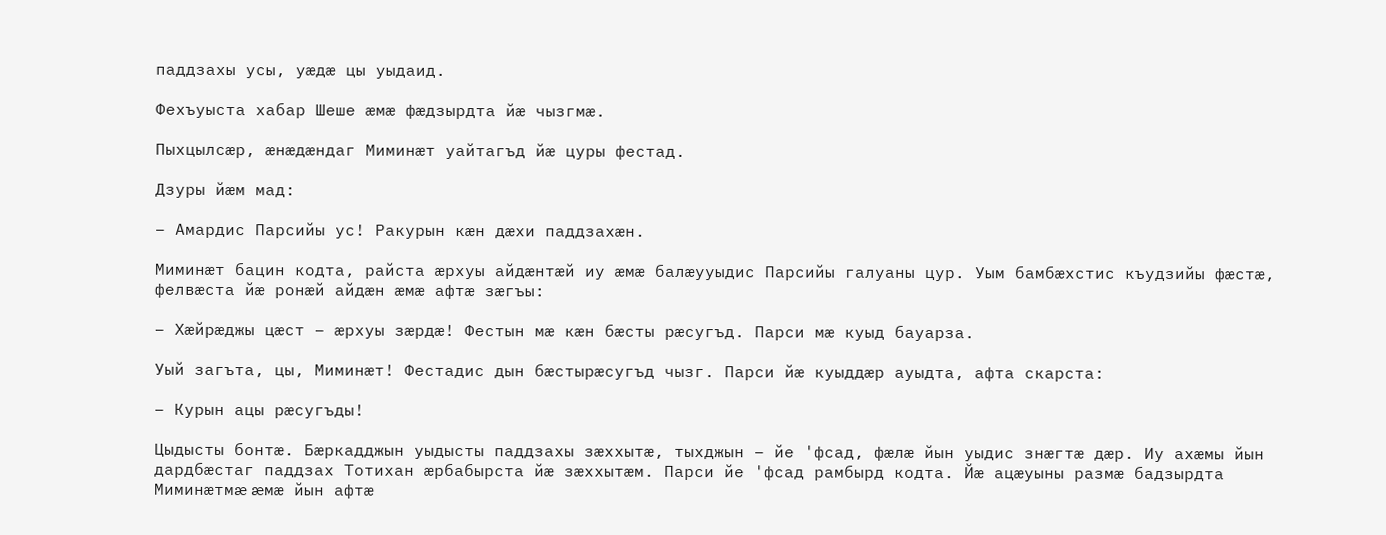паддзахы усы, уæдæ цы уыдаид.

Фехъуыста хабар Шеше æмæ фæдзырдта йæ чызгмæ.

Пыхцылсæр, æнæдæндаг Миминæт уайтагъд йæ цуры фестад.

Дзуры йæм мад:

– Амардис Парсийы ус! Ракурын кæн дæхи паддзахæн.

Миминæт бацин кодта, райста æрхуы айдæнтæй иу æмæ балæууыдис Парсийы галуаны цур. Уым бамбæхстис къудзийы фæстæ, фелвæста йæ ронæй айдæн æмæ афтæ зæгъы:

– Хæйрæджы цæст – æрхуы зæрдæ! Фестын мæ кæн бæсты рæсугъд. Парси мæ куыд бауарза.

Уый загъта, цы, Миминæт! Фестадис дын бæстырæсугъд чызг. Парси йæ куыддæр ауыдта, афта скарста:

– Курын ацы рæсугъды!

Цыдысты бонтæ. Бæркадджын уыдысты паддзахы зæххытæ, тыхджын – йе 'фсад, фæлæ йын уыдис знæгтæ дæр. Иу ахæмы йын дардбæстаг паддзах Тотихан æрбабырста йæ зæххытæм. Парси йе 'фсад рамбырд кодта. Йæ ацæуыны размæ бадзырдта Миминæтмæ æмæ йын афтæ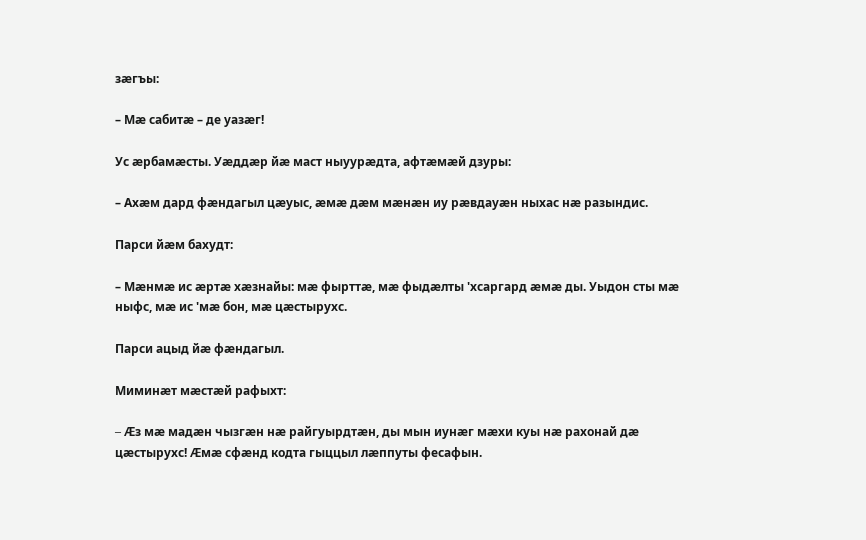зæгъы:

– Мæ сабитæ – де уазæг!

Ус æрбамæсты. Уæддæр йæ маст ныуурæдта, афтæмæй дзуры:

– Ахæм дард фæндагыл цæуыс, æмæ дæм мæнæн иу рæвдауæн ныхас нæ разындис.

Парси йæм бахудт:

– Мæнмæ ис æртæ хæзнайы: мæ фырттæ, мæ фыдæлты 'хсаргард æмæ ды. Уыдон сты мæ ныфс, мæ ис 'мæ бон, мæ цæстырухс.

Парси ацыд йæ фæндагыл.

Миминæт мæстæй рафыхт:

– Æз мæ мадæн чызгæн нæ райгуырдтæн, ды мын иунæг мæхи куы нæ рахонай дæ цæстырухс! Æмæ сфæнд кодта гыццыл лæппуты фесафын.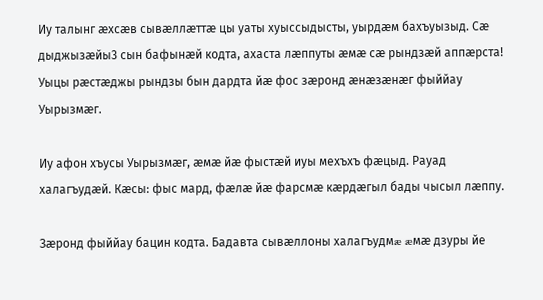Иу талынг æхсæв сывæллæттæ цы уаты хуыссыдысты, уырдæм бахъуызыд. Сæ дыджызæйы3 сын бафынæй кодта, ахаста лæппуты æмæ сæ рындзæй аппæрста! Уыцы рæстæджы рындзы бын дардта йæ фос зæронд æнæзæнæг фыййау Уырызмæг.

Иу афон хъусы Уырызмæг, æмæ йæ фыстæй иуы мехъхъ фæцыд. Рауад халагъудæй. Кæсы: фыс мард, фæлæ йæ фарсмæ кæрдæгыл бады чысыл лæппу.

Зæронд фыййау бацин кодта. Бадавта сывæллоны халагъудмæ æмæ дзуры йе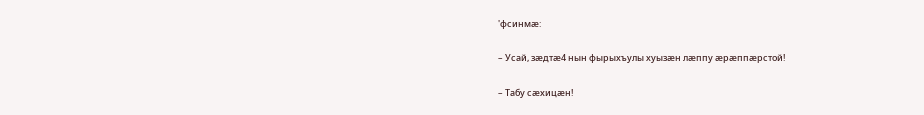'фсинмæ:

– Усай, зæдтæ4 нын фырыхъулы хуызæн лæппу æрæппæрстой!

– Табу сæхицæн!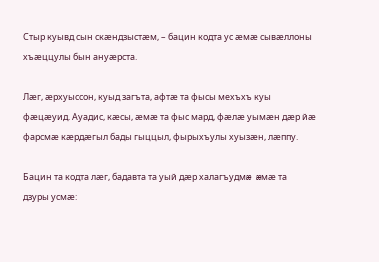Стыр куывд сын скæндзыстæм, – бацин кодта ус æмæ сывæллоны хъæццулы бын ануæрста.

Лæг, æрхуыссон, куыд загъта, афтæ та фысы мехъхъ куы фæцæуид. Ауадис, кæсы, æмæ та фыс мард, фæлæ уымæн дæр йæ фарсмæ кæрдæгыл бады гыццыл, фырыхъулы хуызæн, лæппу.

Бацин та кодта лæг, бадавта та уый дæр халагъудмæ æмæ та дзуры усмæ: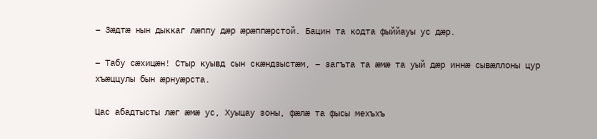– Зæдтæ нын дыккаг лæппу дæр æрæппæрстой. Бацин та кодта фыййауы ус дæр.

– Табу сæхицæн! Стыр куывд сын скæндзыстæм, – загъта та æмæ та уый дæр иннæ сывæллоны цур хъæццулы бын æрнуæрста.

Цас абадтысты лæг æмæ ус, Хуыцау зоны, фæлæ та фысы мехъхъ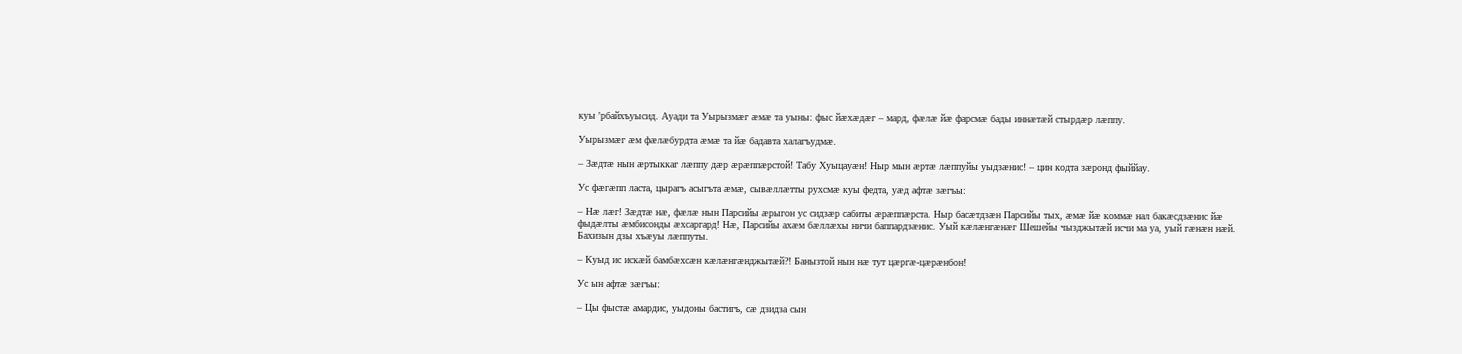куы 'рбайхъуысид. Ауади та Уырызмæг æмæ та уыны: фыс йæхæдæг – мард, фæлæ йæ фарсмæ бады иннæтæй стырдæр лæппу.

Уырызмæг æм фæлæбурдта æмæ та йæ бадавта халагъудмæ.

– Зæдтæ нын æртыккаг лæппу дæр æрæппæрстой! Табу Хуыцауæн! Ныр мын æртæ лæппуйы уыдзæнис! – цин кодта зæронд фыййау.

Ус фæгæпп ласта, цырагъ асыгъта æмæ, сывæллæтты рухсмæ куы федта, уæд афтæ зæгъы:

– Нæ лæг! Зæдтæ нæ, фæлæ нын Парсийы æрыгон ус сидзæр сабиты æрæппæрста. Ныр басæтдзæн Парсийы тых, æмæ йæ коммæ нал бакæсдзæнис йæ фыдæлты æмбисонды æхсаргард! Нæ, Парсийы ахæм бæллæхы ничи баппардзæнис. Уый кæлæнгæнæг Шешейы чызджытæй исчи ма уа, уый гæнæн нæй. Бахизын дзы хъæуы лæппуты.

– Куыд ис искæй бамбæхсæн кæлæнгæнджытæй?! Банызтой нын нæ тут цæргæ-цæрæнбон!

Ус ын афтæ зæгъы:

– Цы фыстæ амардис, уыдоны бастигъ, сæ дзидза сын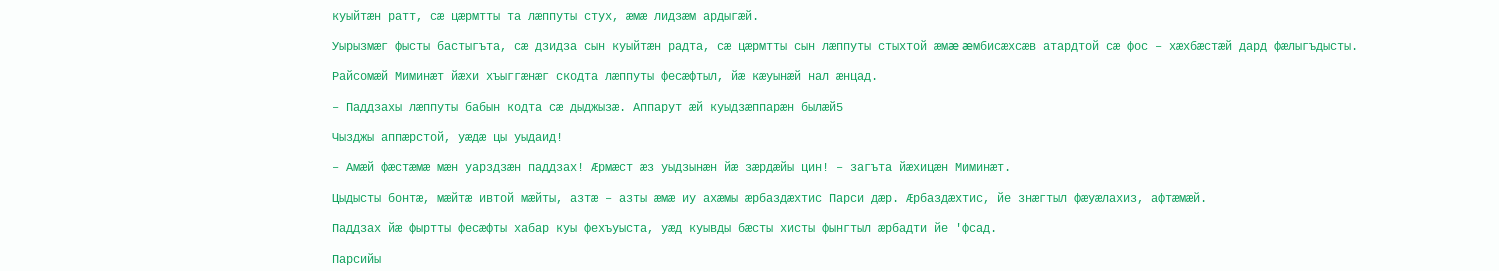куыйтæн ратт, сæ цæрмтты та лæппуты стух, æмæ лидзæм ардыгæй.

Уырызмæг фысты бастыгъта, сæ дзидза сын куыйтæн радта, сæ цæрмтты сын лæппуты стыхтой æмæ æмбисæхсæв атардтой сæ фос – хæхбæстæй дард фæлыгъдысты.

Райсомæй Миминæт йæхи хъыггæнæг скодта лæппуты фесæфтыл, йæ кæуынæй нал æнцад.

– Паддзахы лæппуты бабын кодта сæ дыджызæ. Аппарут æй куыдзæппарæн былæй5

Чызджы аппæрстой, уæдæ цы уыдаид!

– Амæй фæстæмæ мæн уарздзæн паддзах! Æрмæст æз уыдзынæн йæ зæрдæйы цин! – загъта йæхицæн Миминæт.

Цыдысты бонтæ, мæйтæ ивтой мæйты, азтæ – азты æмæ иу ахæмы æрбаздæхтис Парси дæр. Æрбаздæхтис, йе знæгтыл фæуæлахиз, афтæмæй.

Паддзах йæ фыртты фесæфты хабар куы фехъуыста, уæд куывды бæсты хисты фынгтыл æрбадти йе 'фсад.

Парсийы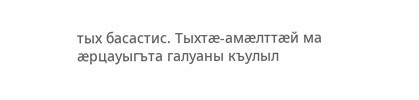тых басастис. Тыхтæ-амæлттæй ма æрцауыгъта галуаны къулыл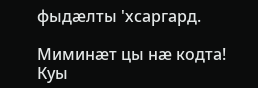фыдæлты 'хсаргард.

Миминæт цы нæ кодта! Куы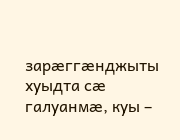зарæггæнджыты хуыдта сæ галуанмæ, куы –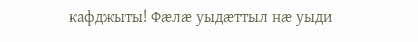кафджыты! Фæлæ уыдæттыл нæ уыди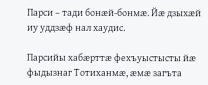Парси – тади бонæй-бонмæ. Йæ дзыхæй иу уддзæф нал хаудис.

Парсийы хабæрттæ фехъуыстысты йæ фыдызнаг Тотиханмæ, æмæ загъта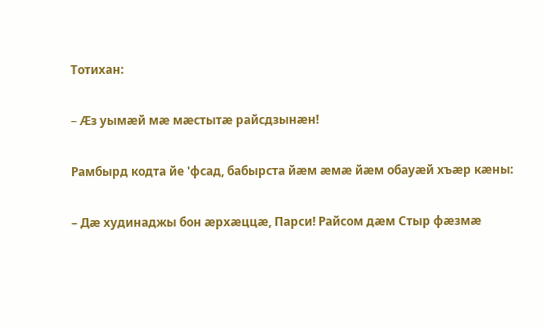Тотихан:

– Æз уымæй мæ мæстытæ райсдзынæн!

Рамбырд кодта йе 'фсад, бабырста йæм æмæ йæм обауæй хъæр кæны:

– Дæ худинаджы бон æрхæццæ, Парси! Райсом дæм Стыр фæзмæ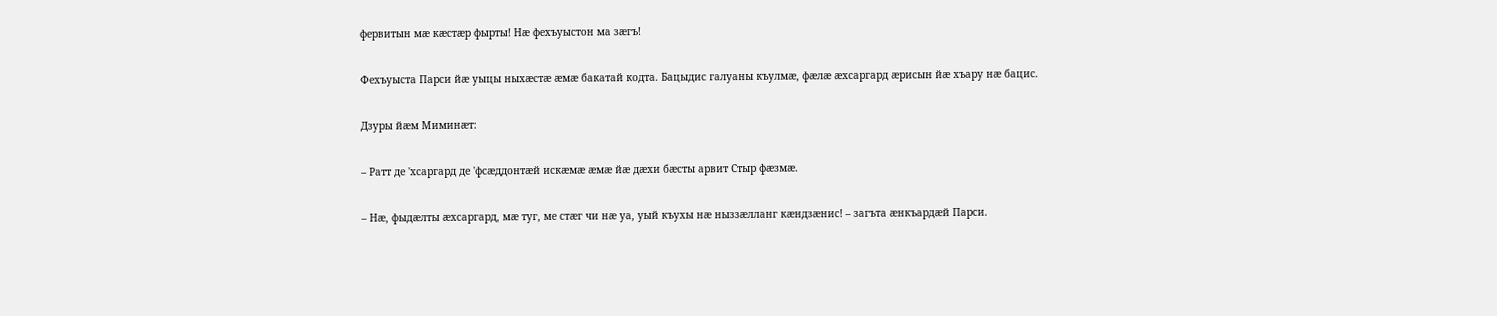фервитын мæ кæстæр фырты! Нæ фехъуыстон ма зæгъ!

Фехъуыста Парси йæ уыцы ныхæстæ æмæ бакатай кодта. Бацыдис галуаны къулмæ, фæлæ æхсаргард æрисын йæ хъару нæ бацис.

Дзуры йæм Миминæт:

– Ратт де 'хсаргард де 'фсæддонтæй искæмæ æмæ йæ дæхи бæсты арвит Стыр фæзмæ.

– Нæ, фыдæлты æхсаргард, мæ туг, ме стæг чи нæ уа, уый къухы нæ ныззæлланг кæндзæнис! – загъта æнкъардæй Парси.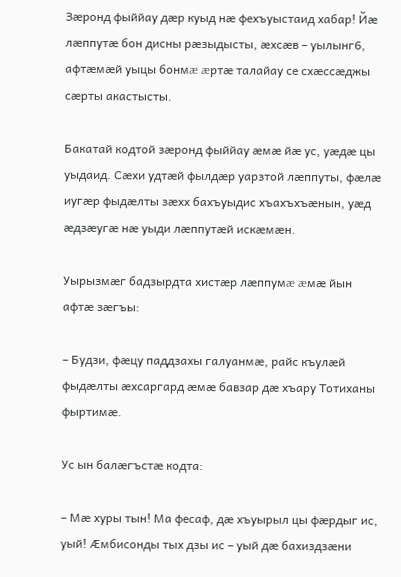Зæронд фыййау дæр куыд нæ фехъуыстаид хабар! Йæ лæппутæ бон дисны рæзыдысты, æхсæв – уылынг6, афтæмæй уыцы бонмæ æртæ талайау се схæссæджы сæрты акастысты.

Бакатай кодтой зæронд фыййау æмæ йæ ус, уæдæ цы уыдаид. Сæхи удтæй фылдæр уарзтой лæппуты, фæлæ иугæр фыдæлты зæхх бахъуыдис хъахъхъæнын, уæд æдзæугæ нæ уыди лæппутæй искæмæн.

Уырызмæг бадзырдта хистæр лæппумæ æмæ йын афтæ зæгъы:

– Будзи, фæцу паддзахы галуанмæ, райс къулæй фыдæлты æхсаргард æмæ бавзар дæ хъару Тотиханы фыртимæ.

Ус ын балæгъстæ кодта:

– Мæ хуры тын! Ма фесаф, дæ хъуырыл цы фæрдыг ис, уый! Æмбисонды тых дзы ис – уый дæ бахиздзæни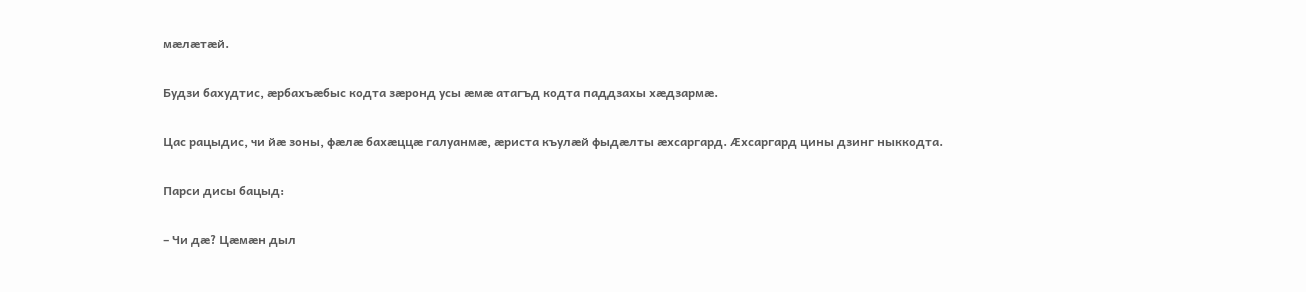мæлæтæй.

Будзи бахудтис, æрбахъæбыс кодта зæронд усы æмæ атагъд кодта паддзахы хæдзармæ.

Цас рацыдис, чи йæ зоны, фæлæ бахæццæ галуанмæ, æриста къулæй фыдæлты æхсаргард. Æхсаргард цины дзинг ныккодта.

Парси дисы бацыд:

– Чи дæ? Цæмæн дыл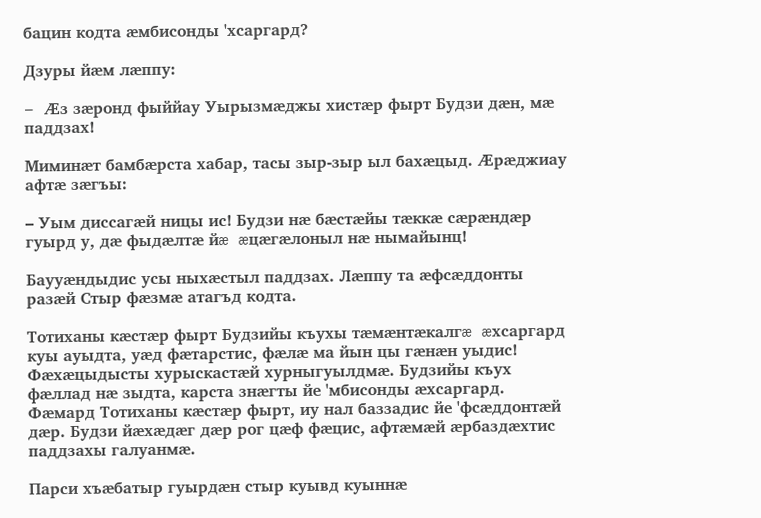бацин кодта æмбисонды 'хсаргард?

Дзуры йæм лæппу:

– Æз зæронд фыййау Уырызмæджы хистæр фырт Будзи дæн, мæ паддзах!

Миминæт бамбæрста хабар, тасы зыр-зыр ыл бахæцыд. Æрæджиау афтæ зæгъы:

– Уым диссагæй ницы ис! Будзи нæ бæстæйы тæккæ сæрæндæр гуырд у, дæ фыдæлтæ йæ æцæгæлоныл нæ нымайынц!

Баууæндыдис усы ныхæстыл паддзах. Лæппу та æфсæддонты разæй Стыр фæзмæ атагъд кодта.

Тотиханы кæстæр фырт Будзийы къухы тæмæнтæкалгæ æхсаргард куы ауыдта, уæд фæтарстис, фæлæ ма йын цы гæнæн уыдис! Фæхæцыдысты хурыскастæй хурныгуылдмæ. Будзийы къух фæллад нæ зыдта, карста знæгты йе 'мбисонды æхсаргард. Фæмард Тотиханы кæстæр фырт, иу нал баззадис йе 'фсæддонтæй дæр. Будзи йæхæдæг дæр рог цæф фæцис, афтæмæй æрбаздæхтис паддзахы галуанмæ.

Парси хъæбатыр гуырдæн стыр куывд куыннæ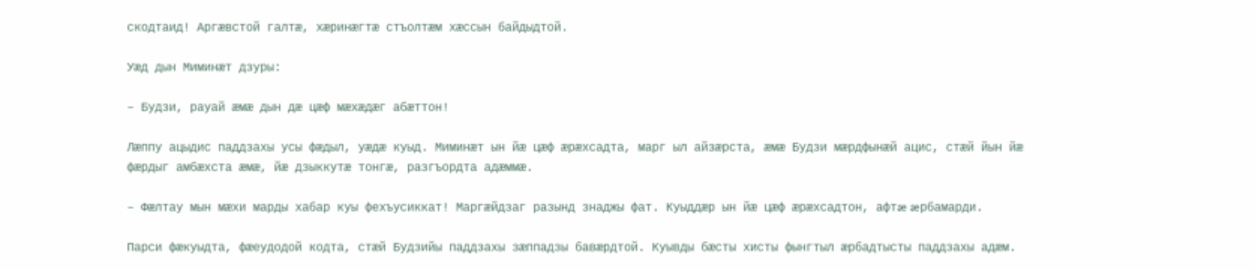скодтаид! Аргæвстой галтæ, хæринæгтæ стъолтæм хæссын байдыдтой.

Уæд дын Миминæт дзуры:

– Будзи, рауай æмæ дын дæ цæф мæхæдæг абæттон!

Лæппу ацыдис паддзахы усы фæдыл, уæдæ куыд. Миминæт ын йæ цæф æрæхсадта, марг ыл айзæрста, æмæ Будзи мæрдфынæй ацис, стæй йын йæ фæрдыг амбæхста æмæ, йæ дзыккутæ тонгæ, разгъордта адæммæ.

– Фæлтау мын мæхи марды хабар куы фехъусиккат! Маргæйдзаг разынд знаджы фат. Куыддæр ын йæ цæф æрæхсадтон, афтæ æрбамарди.

Парси фæкуыдта, фæеудодой кодта, стæй Будзийы паддзахы зæппадзы бавæрдтой. Куывды бæсты хисты фынгтыл æрбадтысты паддзахы адæм.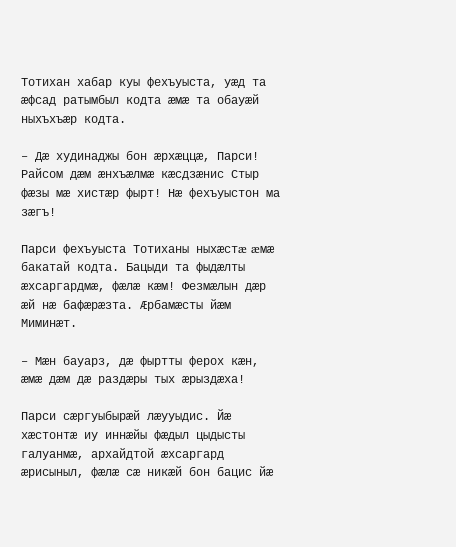Тотихан хабар куы фехъуыста, уæд та æфсад ратымбыл кодта æмæ та обауæй ныхъхъæр кодта.

– Дæ худинаджы бон æрхæццæ, Парси! Райсом дæм æнхъæлмæ кæсдзæнис Стыр фæзы мæ хистæр фырт! Нæ фехъуыстон ма зæгъ!

Парси фехъуыста Тотиханы ныхæстæ æмæ бакатай кодта. Бацыди та фыдæлты æхсаргардмæ, фæлæ кæм! Фезмæлын дæр æй нæ бафæрæзта. Æрбамæсты йæм Миминæт.

– Мæн бауарз, дæ фыртты ферох кæн, æмæ дæм дæ раздæры тых æрыздæха!

Парси сæргуыбырæй лæууыдис. Йæ хæстонтæ иу иннæйы фæдыл цыдысты галуанмæ, архайдтой æхсаргард æрисыныл, фæлæ сæ никæй бон бацис йæ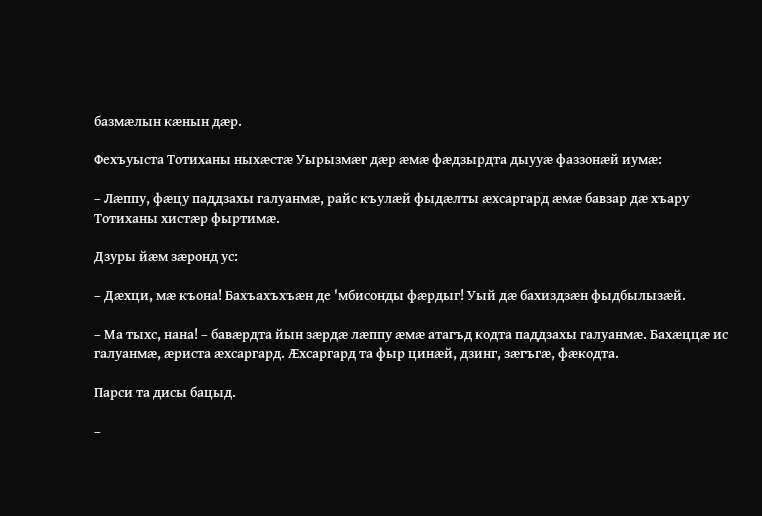базмæлын кæнын дæр.

Фехъуыста Тотиханы ныхæстæ Уырызмæг дæр æмæ фæдзырдта дыууæ фаззонæй иумæ:

– Лæппу, фæцу паддзахы галуанмæ, райс къулæй фыдæлты æхсаргард æмæ бавзар дæ хъару Тотиханы хистæр фыртимæ.

Дзуры йæм зæронд ус:

– Дæхци, мæ къона! Бахъахъхъæн де 'мбисонды фæрдыг! Уый дæ бахиздзæн фыдбылызæй.

– Ма тыхс, нана! – бавæрдта йын зæрдæ лæппу æмæ атагъд кодта паддзахы галуанмæ. Бахæццæ ис галуанмæ, æриста æхсаргард. Æхсаргард та фыр цинæй, дзинг, зæгъгæ, фæкодта.

Парси та дисы бацыд.

–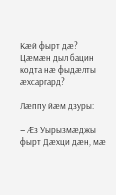Кæй фырт дæ? Цæмæн дыл бацин кодта нæ фыдæлты æхсаргард?

Лæппу йæм дзуры:

– Æз Уырызмæджы фырт Дæхци дæн, мæ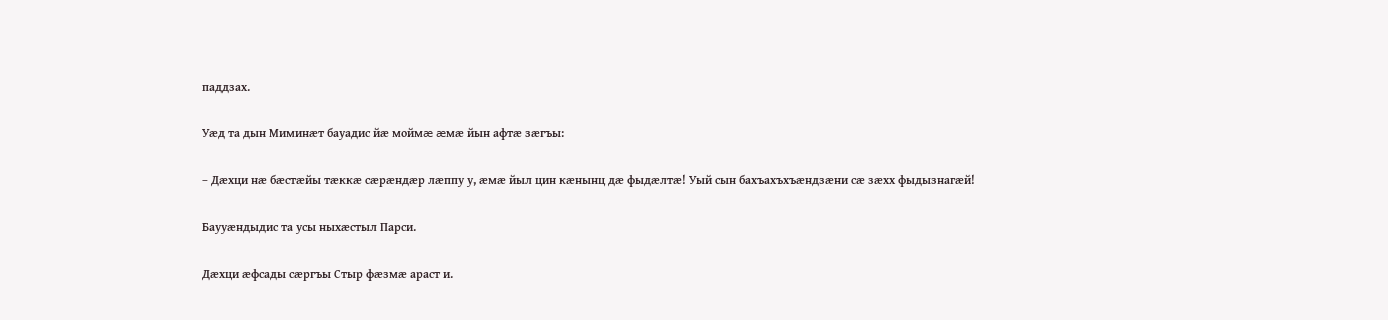паддзах.

Уæд та дын Миминæт бауадис йæ моймæ æмæ йын афтæ зæгъы:

– Дæхци нæ бæстæйы тæккæ сæрæндæр лæппу у, æмæ йыл цин кæнынц дæ фыдæлтæ! Уый сын бахъахъхъæндзæни сæ зæхх фыдызнагæй!

Баууæндыдис та усы ныхæстыл Парси.

Дæхци æфсады сæргъы Стыр фæзмæ араст и.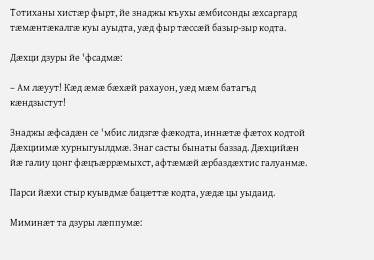Тотиханы хистæр фырт, йе знаджы къухы æмбисонды æхсаргард тæмæнтæкалгæ куы ауыдта, уæд фыр тæссæй базыр-зыр кодта.

Дæхци дзуры йе 'фсадмæ:

– Ам лæуут! Кæд æмæ бæхæй рахауон, уæд мæм батагъд кæндзыстут!

Знаджы æфсадæн се 'мбис лидзгæ фæкодта, иннæтæ фæтох кодтой Дæхциимæ хурныгуылдмæ. Знаг састы бынаты баззад. Дæхцийæн йæ галиу цонг фæцъæррæмыхст, афтæмæй æрбаздæхтис галуанмæ.

Парси йæхи стыр куывдмæ бацæттæ кодта, уæдæ цы уыдаид.

Миминæт та дзуры лæппумæ: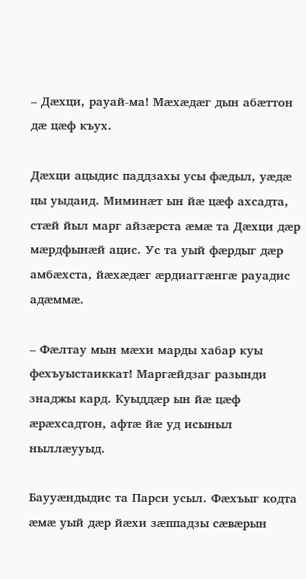– Дæхци, рауай-ма! Мæхæдæг дын абæттон дæ цæф къух.

Дæхци ацыдис паддзахы усы фæдыл, уæдæ цы уыдаид. Миминæт ын йæ цæф ахсадта, стæй йыл марг айзæрста æмæ та Дæхци дæр мæрдфынæй ацис. Ус та уый фæрдыг дæр амбæхста, йæхæдæг æрдиаггæнгæ рауадис адæммæ.

– Фæлтау мын мæхи марды хабар куы фехъуыстаиккат! Маргæйдзаг разынди знаджы кард. Куыддæр ын йæ цæф æрæхсадтон, афтæ йæ уд исыныл ныллæууыд.

Баууæндыдис та Парси усыл. Фæхъыг кодта æмæ уый дæр йæхи зæппадзы сæвæрын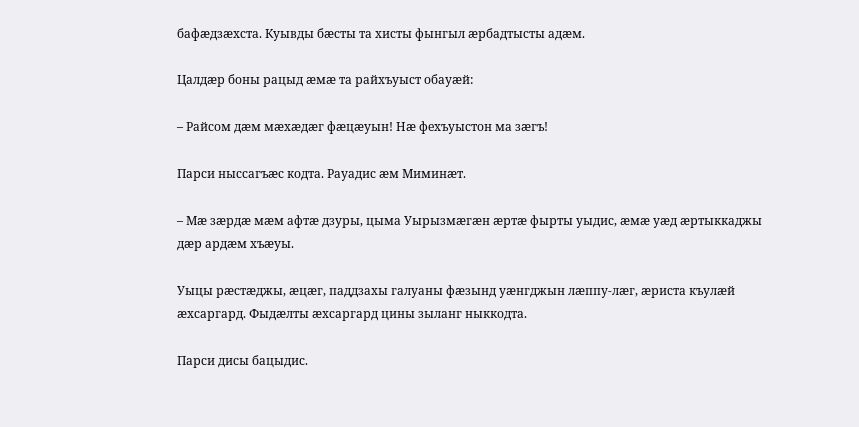бафæдзæхста. Куывды бæсты та хисты фынгыл æрбадтысты адæм.

Цалдæр боны рацыд æмæ та райхъуыст обауæй:

– Райсом дæм мæхæдæг фæцæуын! Нæ фехъуыстон ма зæгъ!

Парси ныссагъæс кодта. Рауадис æм Миминæт.

– Мæ зæрдæ мæм афтæ дзуры, цыма Уырызмæгæн æртæ фырты уыдис, æмæ уæд æртыккаджы дæр ардæм хъæуы.

Уыцы рæстæджы, æцæг, паддзахы галуаны фæзынд уæнгджын лæппу-лæг, æриста къулæй æхсаргард. Фыдæлты æхсаргард цины зыланг ныккодта.

Парси дисы бацыдис.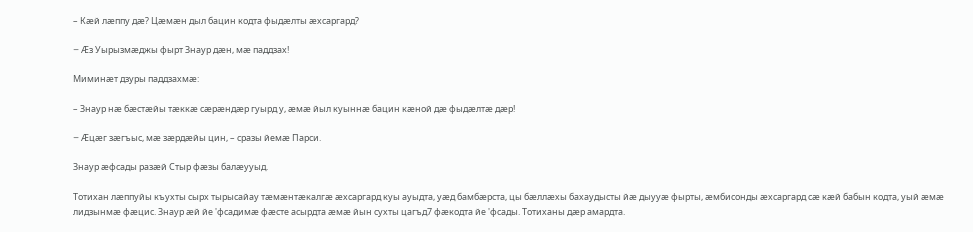– Кæй лæппу дæ? Цæмæн дыл бацин кодта фыдæлты æхсаргард?

– Æз Уырызмæджы фырт Знаур дæн, мæ паддзах!

Миминæт дзуры паддзахмæ:

– Знаур нæ бæстæйы тæккæ сæрæндæр гуырд у, æмæ йыл куыннæ бацин кæной дæ фыдæлтæ дæр!

– Æцæг зæгъыс, мæ зæрдæйы цин, – сразы йемæ Парси.

Знаур æфсады разæй Стыр фæзы балæууыд.

Тотихан лæппуйы къухты сырх тырысайау тæмæнтæкалгæ æхсаргард куы ауыдта, уæд бамбæрста, цы бæллæхы бахаудысты йæ дыууæ фырты, æмбисонды æхсаргард сæ кæй бабын кодта, уый æмæ лидзынмæ фæцис. Знаур æй йе 'фсадимæ фæсте асырдта æмæ йын сухты цагъд7 фæкодта йе 'фсады. Тотиханы дæр амардта.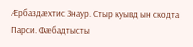Æрбаздæхтис Знаур. Стыр куывд ын скодта Парси. Фæбадтысты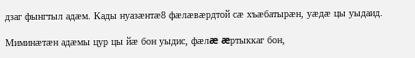дзаг фынгтыл адæм. Кады нуазæнтæ8 фæлæвæрдтой сæ хъæбатырæн, уæдæ цы уыдаид.

Миминæтæн адæмы цур цы йæ бон уыдис, фæлæ æртыккаг бон,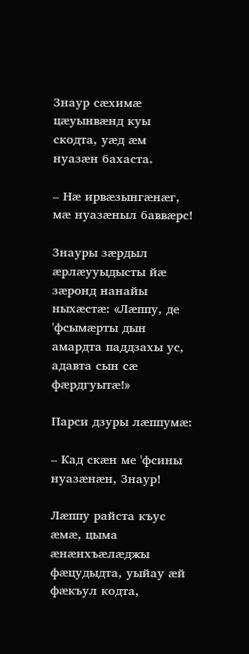Знаур сæхимæ цæуынвæнд куы скодта, уæд æм нуазæн бахаста.

– Нæ ирвæзынгæнæг, мæ нуазæныл баввæрс!

Знауры зæрдыл æрлæууыдысты йæ зæронд нанайы ныхæстæ: «Лæппу, де 'фсымæрты дын амардта паддзахы ус, адавта сын сæ фæрдгуытæ!»

Парси дзуры лæппумæ:

– Кад скæн ме 'фсины нуазæнæн, Знаур!

Лæппу райста къус æмæ, цыма æнæнхъæлæджы фæцудыдта, уыйау æй фæкъул кодта,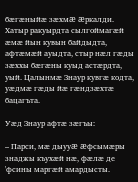бæгæныйæ зæхмæ æркалди. Хатыр ракуырдта сылгоймагæй æмæ йын кувын байдыдта, афтæмæй ауыдта, стыр нæл гæды зæххы бæгæны куыд астæрдта, уый. Цалынмæ Знаур кувгæ кодта, уæдмæ гæды йæ гæндзæхтæ бацагъта.

Уæд Знаур афтæ зæгъы:

– Парси, мæ дыууæ æфсымæры знаджы къухæй нæ, фæлæ де 'фсины маргæй амардысты.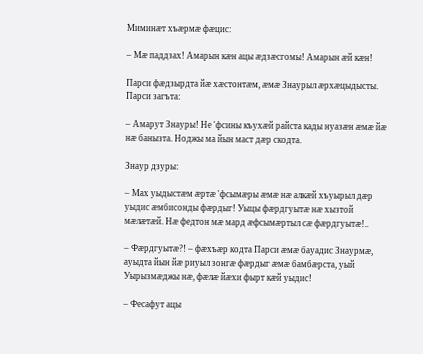Миминæт хъæрмæ фæцис:

– Мæ паддзах! Амарын кæн ацы æдзæсгомы! Амарын æй кæн!

Парси фæдзырдта йæ хæстонтæм, æмæ Знаурыл æрхæцыдысты. Парси загъта:

– Амарут Знауры! Не 'фсины къухæй райста кады нуазæн æмæ йæ нæ банызта. Ноджы ма йын маст дæр скодта.

Знаур дзуры:

– Мах уыдыстæм æртæ 'фсымæры æмæ нæ алкæй хъуырыл дæр уыдис æмбисонды фæрдыг! Уыцы фæрдгуытæ нæ хызтой мæлæтæй. Нæ федтон мæ мард æфсымæртыл сæ фæрдгуытæ!..

– Фæрдгуытæ?! – фæхъæр кодта Парси æмæ бауадис Знаурмæ, ауыдта йын йæ риуыл зонгæ фæрдыг æмæ бамбæрста, уый Уырызмæджы нæ, фæлæ йæхи фырт кæй уыдис!

– Фесафут ацы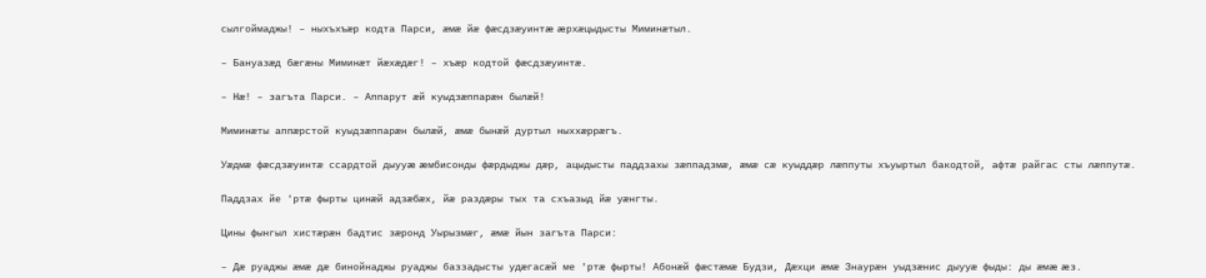сылгоймаджы! – ныхъхъæр кодта Парси, æмæ йæ фæсдзæуинтæ æрхæцыдысты Миминæтыл.

– Бануазæд бæгæны Миминæт йæхæдæг! – хъæр кодтой фæсдзæуинтæ.

– Нæ! – загъта Парси. – Аппарут æй куыдзæппарæн былæй!

Миминæты аппæрстой куыдзæппарæн былæй, æмæ бынæй дуртыл ныххæррæгъ.

Уæдмæ фæсдзæуинтæ ссардтой дыууæ æмбисонды фæрдыджы дæр, ацыдысты паддзахы зæппадзмæ, æмæ сæ куыддæр лæппуты хъуыртыл бакодтой, афтæ райгас сты лæппутæ.

Паддзах йе 'ртæ фырты цинæй адзæбæх, йæ раздæры тых та схъазыд йæ уæнгты.

Цины фынгыл хистæрæн бадтис зæронд Уырызмæг, æмæ йын загъта Парси:

– Дæ руаджы æмæ дæ бинойнаджы руаджы баззадысты удæгасæй ме 'ртæ фырты! Абонæй фæстæмæ Будзи, Дæхци æмæ Знаурæн уыдзæнис дыууæ фыды: ды æмæ æз.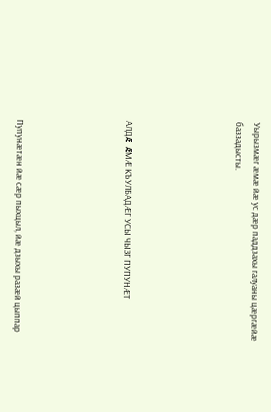Уырызмæг æмæ йæ ус дæр паддзахы галуаны цæргæйæ баззадысты.





АЛДÆ ÆМÆ КЪУЛБАДÆГ УСЫ ЧЫЗГ ПУПУНÆТ





Пупунæтæн йæ сæр пыхцыл, йæ дзыхы разæй цыппар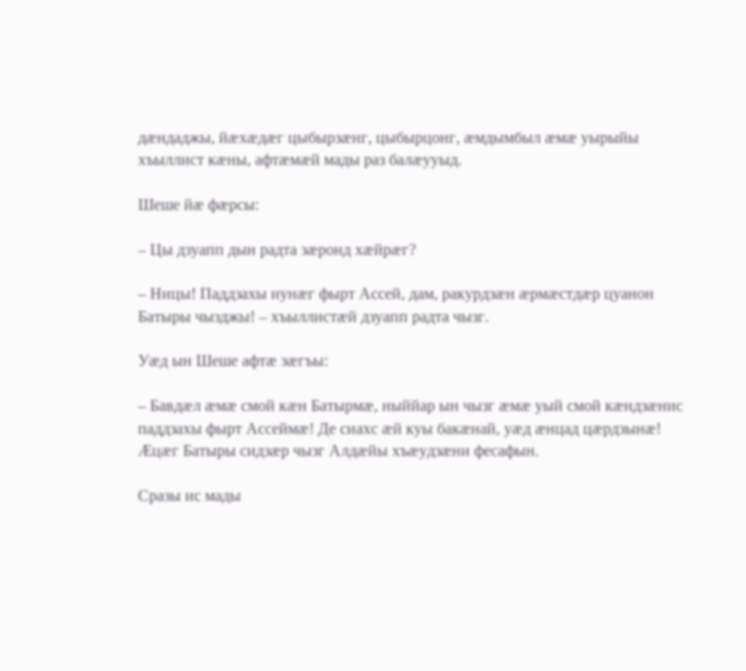дæндаджы, йæхæдæг цыбырзæнг, цыбырцонг, æмдымбыл æмæ уырыйы хъыллист кæны, афтæмæй мады раз балæууыд.

Шеше йæ фæрсы:

– Цы дзуапп дын радта зæронд хæйрæг?

– Ницы! Паддзахы иунæг фырт Ассей, дам, ракурдзæн æрмæстдæр цуанон Батыры чызджы! – хъыллистæй дзуапп радта чызг.

Уæд ын Шеше афтæ зæгъы:

– Бавдæл æмæ смой кæн Батырмæ, ныййар ын чызг æмæ уый смой кæндзæнис паддзахы фырт Ассеймæ! Де сиахс æй куы бакæнай, уæд æнцад цæрдзынæ! Æцæг Батыры сидзæр чызг Алдæйы хъæудзæни фесафын.

Сразы ис мады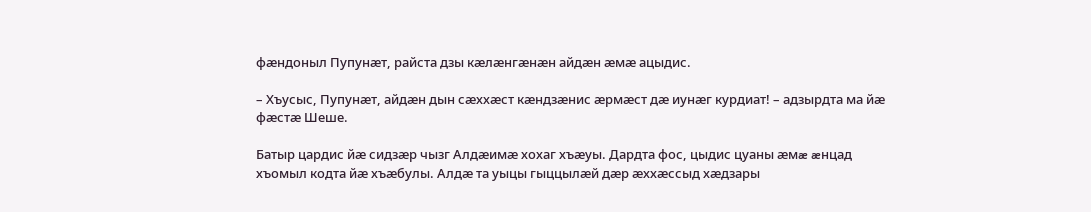фæндоныл Пупунæт, райста дзы кæлæнгæнæн айдæн æмæ ацыдис.

– Хъусыс, Пупунæт, айдæн дын сæххæст кæндзæнис æрмæст дæ иунæг курдиат! – адзырдта ма йæ фæстæ Шеше.

Батыр цардис йæ сидзæр чызг Алдæимæ хохаг хъæуы. Дардта фос, цыдис цуаны æмæ æнцад хъомыл кодта йæ хъæбулы. Алдæ та уыцы гыццылæй дæр æххæссыд хæдзары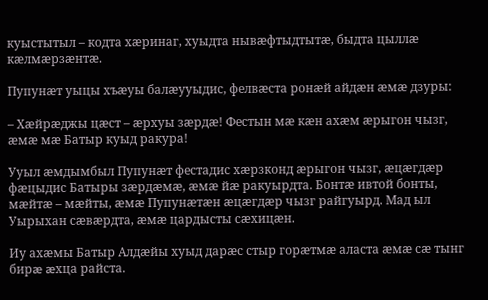куыстытыл – кодта хæринаг, хуыдта нывæфтыдтытæ, быдта цыллæ кæлмæрзæнтæ.

Пупунæт уыцы хъæуы балæууыдис, фелвæста ронæй айдæн æмæ дзуры:

– Хæйрæджы цæст – æрхуы зæрдæ! Фестын мæ кæн ахæм æрыгон чызг, æмæ мæ Батыр куыд ракура!

Ууыл æмдымбыл Пупунæт фестадис хæрзконд æрыгон чызг, æцæгдæр фæцыдис Батыры зæрдæмæ, æмæ йæ ракуырдта. Бонтæ ивтой бонты, мæйтæ – мæйты, æмæ Пупунæтæн æцæгдæр чызг райгуырд. Мад ыл Уырыхан сæвæрдта, æмæ цардысты сæхицæн.

Иу ахæмы Батыр Алдæйы хуыд дарæс стыр горæтмæ аласта æмæ сæ тынг бирæ æхца райста.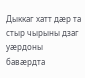Дыккаг хатт дæр та стыр чырыны дзаг уæрдоны бавæрдта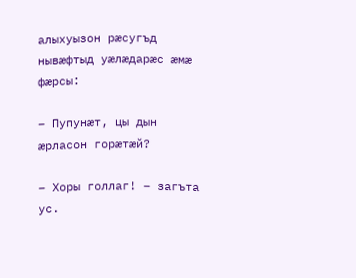алыхуызон рæсугъд нывæфтыд уæлæдарæс æмæ фæрсы:

– Пупунæт, цы дын æрласон горæтæй?

– Хоры голлаг! – загъта ус.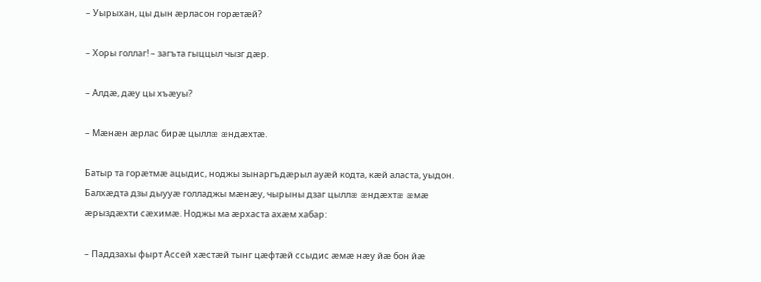– Уырыхан, цы дын æрласон горæтæй?

– Хоры голлаг! – загъта гыццыл чызг дæр.

– Алдæ, дæу цы хъæуы?

– Мæнæн æрлас бирæ цыллæ æндæхтæ.

Батыр та горæтмæ ацыдис, ноджы зынаргъдæрыл ауæй кодта, кæй аласта, уыдон. Балхæдта дзы дыууæ голладжы мæнæу, чырыны дзаг цыллæ æндæхтæ æмæ æрыздæхти сæхимæ. Ноджы ма æрхаста ахæм хабар:

– Паддзахы фырт Ассей хæстæй тынг цæфтæй ссыдис æмæ нæу йæ бон йæ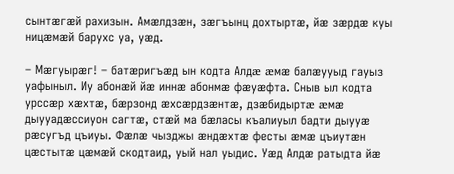сынтæгæй рахизын. Амæлдзæн, зæгъынц дохтыртæ, йæ зæрдæ куы ницæмæй барухс уа, уæд.

– Мæгуырæг! – батæригъæд ын кодта Алдæ æмæ балæууыд гауыз уафыныл. Иу абонæй йæ иннæ абонмæ фæуæфта. Сныв ыл кодта урссæр хæхтæ, бæрзонд æхсæрдзæнтæ, дзæбидыртæ æмæ дыууадæссиуон сагтæ, стæй ма бæласы къалиуыл бадти дыууæ рæсугъд цъиуы. Фæлæ чызджы æндæхтæ фесты æмæ цъиутæн цæстытæ цæмæй скодтаид, уый нал уыдис. Уæд Алдæ ратыдта йæ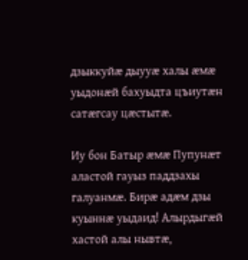дзыккуйæ дыууæ халы æмæ уыдонæй бахуыдта цъиутæн сатæгсау цæстытæ.

Иу бон Батыр æмæ Пупунæт аластой гауыз паддзахы галуанмæ. Бирæ адæм дзы куыннæ уыдаид! Алырдыгæй хастой алы нывтæ,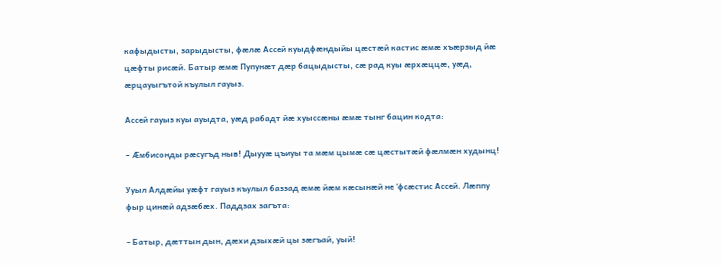кафыдысты, зарыдысты, фæлæ Ассей куыдфæндыйы цæстæй кастис æмæ хъæрзыд йæ цæфты рисæй. Батыр æмæ Пупунæт дæр бацыдысты, сæ рад куы æрхæццæ, уæд, æрцауыгътой къулыл гауыз.

Ассей гауыз куы ауыдта, уæд рабадт йæ хуыссæны æмæ тынг бацин кодта:

– Æмбисонды рæсугъд ныв! Дыууæ цъиуы та мæм цымæ сæ цæстытæй фæлмæн худынц!

Ууыл Алдæйы уæфт гауыз къулыл баззад æмæ йæм кæсынæй не 'фсæстис Ассей. Лæппу фыр цинæй адзæбæх. Паддзах загъта:

– Батыр, дæттын дын, дæхи дзыхæй цы зæгъай, уый!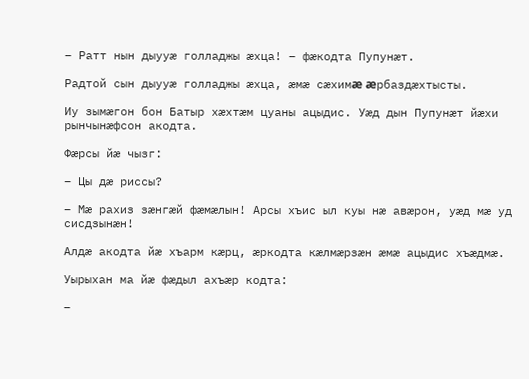– Ратт нын дыууæ голладжы æхца! – фæкодта Пупунæт.

Радтой сын дыууæ голладжы æхца, æмæ сæхимæ æрбаздæхтысты.

Иу зымæгон бон Батыр хæхтæм цуаны ацыдис. Уæд дын Пупунæт йæхи рынчынæфсон акодта.

Фæрсы йæ чызг:

– Цы дæ риссы?

– Мæ рахиз зæнгæй фæмæлын! Арсы хъис ыл куы нæ авæрон, уæд мæ уд сисдзынæн!

Алдæ акодта йæ хъарм кæрц, æркодта кæлмæрзæн æмæ ацыдис хъæдмæ.

Уырыхан ма йæ фæдыл ахъæр кодта:

–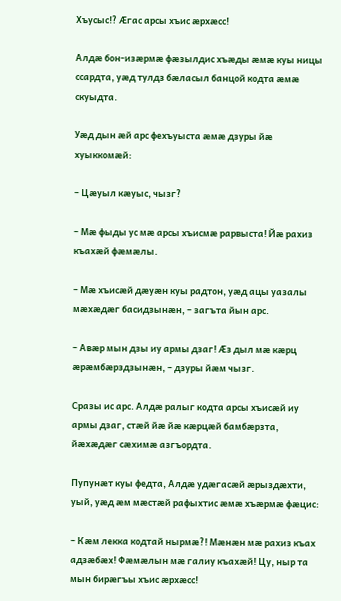Хъусыс!? Æгас арсы хъис æрхæсс!

Алдæ бон-изæрмæ фæзылдис хъæды æмæ куы ницы ссардта, уæд тулдз бæласыл банцой кодта æмæ скуыдта.

Уæд дын æй арс фехъуыста æмæ дзуры йæ хуыккомæй:

– Цæуыл кæуыс, чызг?

– Мæ фыды ус мæ арсы хъисмæ рарвыста! Йæ рахиз къахæй фæмæлы.

– Мæ хъисæй дæуæн куы радтон, уæд ацы уазалы мæхæдæг басидзынæн, – загъта йын арс.

– Авæр мын дзы иу армы дзаг! Æз дыл мæ кæрц æрæмбæрздзынæн, – дзуры йæм чызг.

Сразы ис арс. Алдæ ралыг кодта арсы хъисæй иу армы дзаг, стæй йæ йæ кæрцæй бамбæрзта, йæхæдæг сæхимæ азгъордта.

Пупунæт куы федта, Алдæ удæгасæй æрыздæхти, уый, уæд æм мæстæй рафыхтис æмæ хъæрмæ фæцис:

– Кæм лекка кодтай нырмæ?! Мæнæн мæ рахиз къах адзæбæх! Фæмæлын мæ галиу къахæй! Цу, ныр та мын бирæгъы хъис æрхæсс!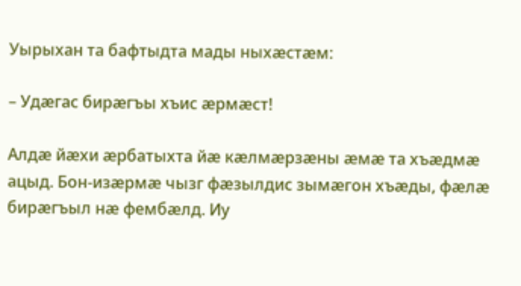Уырыхан та бафтыдта мады ныхæстæм:

– Удæгас бирæгъы хъис æрмæст!

Алдæ йæхи æрбатыхта йæ кæлмæрзæны æмæ та хъæдмæ ацыд. Бон-изæрмæ чызг фæзылдис зымæгон хъæды, фæлæ бирæгъыл нæ фембæлд. Иу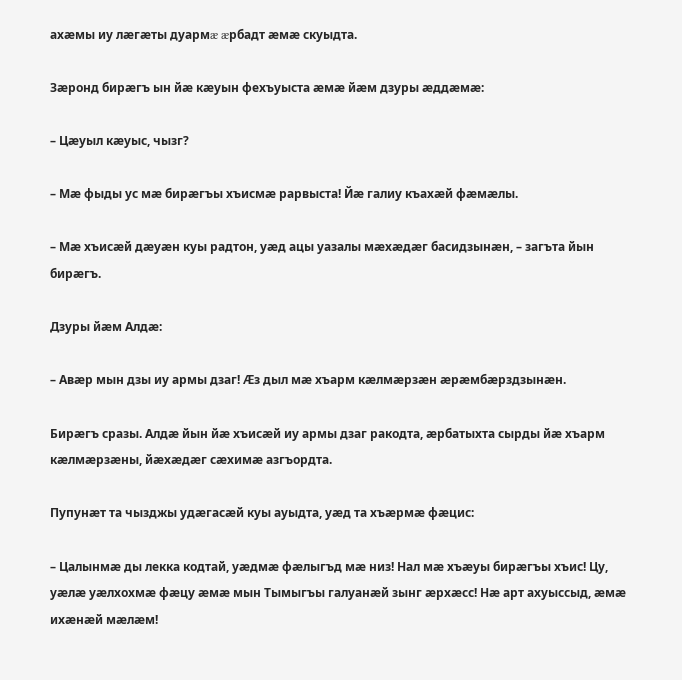ахæмы иу лæгæты дуармæ æрбадт æмæ скуыдта.

Зæронд бирæгъ ын йæ кæуын фехъуыста æмæ йæм дзуры æддæмæ:

– Цæуыл кæуыс, чызг?

– Мæ фыды ус мæ бирæгъы хъисмæ рарвыста! Йæ галиу къахæй фæмæлы.

– Мæ хъисæй дæуæн куы радтон, уæд ацы уазалы мæхæдæг басидзынæн, – загъта йын бирæгъ.

Дзуры йæм Алдæ:

– Авæр мын дзы иу армы дзаг! Æз дыл мæ хъарм кæлмæрзæн æрæмбæрздзынæн.

Бирæгъ сразы. Алдæ йын йæ хъисæй иу армы дзаг ракодта, æрбатыхта сырды йæ хъарм кæлмæрзæны, йæхæдæг сæхимæ азгъордта.

Пупунæт та чызджы удæгасæй куы ауыдта, уæд та хъæрмæ фæцис:

– Цалынмæ ды лекка кодтай, уæдмæ фæлыгъд мæ низ! Нал мæ хъæуы бирæгъы хъис! Цу, уæлæ уæлхохмæ фæцу æмæ мын Тымыгъы галуанæй зынг æрхæсс! Нæ арт ахуыссыд, æмæ ихæнæй мæлæм!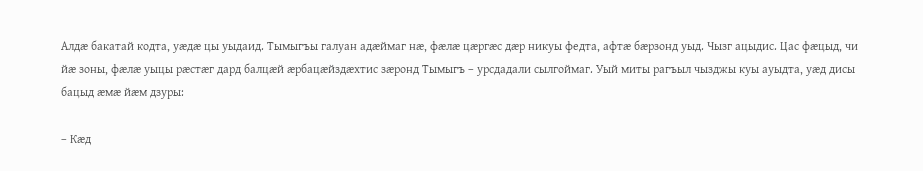Алдæ бакатай кодта, уæдæ цы уыдаид. Тымыгъы галуан адæймаг нæ, фæлæ цæргæс дæр никуы федта, афтæ бæрзонд уыд. Чызг ацыдис. Цас фæцыд, чи йæ зоны, фæлæ уыцы рæстæг дард балцæй æрбацæйздæхтис зæронд Тымыгъ – урсдадали сылгоймаг. Уый миты рагъыл чызджы куы ауыдта, уæд дисы бацыд æмæ йæм дзуры:

– Кæд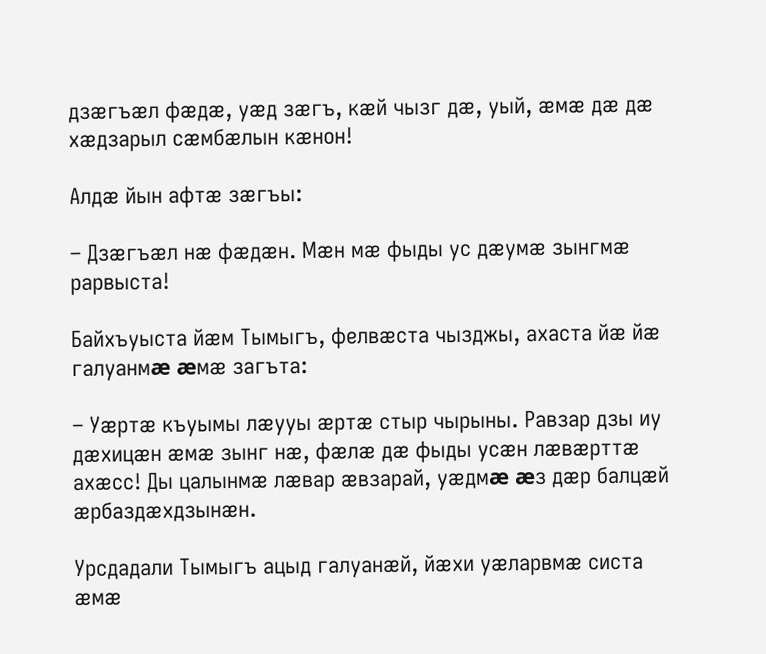дзæгъæл фæдæ, уæд зæгъ, кæй чызг дæ, уый, æмæ дæ дæ хæдзарыл сæмбæлын кæнон!

Алдæ йын афтæ зæгъы:

– Дзæгъæл нæ фæдæн. Мæн мæ фыды ус дæумæ зынгмæ рарвыста!

Байхъуыста йæм Тымыгъ, фелвæста чызджы, ахаста йæ йæ галуанмæ æмæ загъта:

– Уæртæ къуымы лæууы æртæ стыр чырыны. Равзар дзы иу дæхицæн æмæ зынг нæ, фæлæ дæ фыды усæн лæвæрттæ ахæсс! Ды цалынмæ лæвар æвзарай, уæдмæ æз дæр балцæй æрбаздæхдзынæн.

Урсдадали Тымыгъ ацыд галуанæй, йæхи уæларвмæ систа æмæ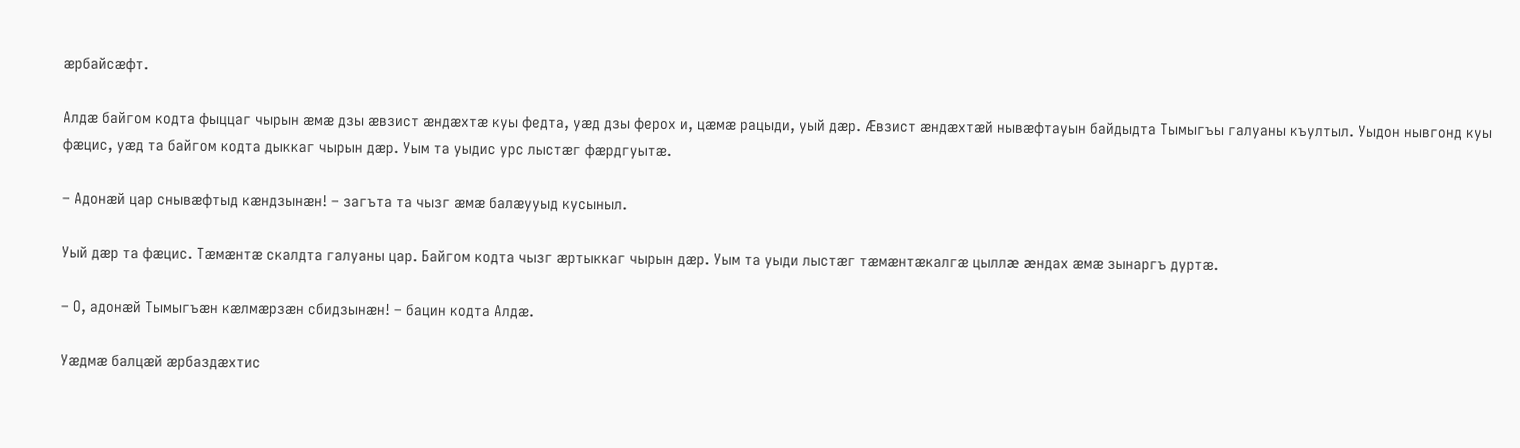æрбайсæфт.

Алдæ байгом кодта фыццаг чырын æмæ дзы æвзист æндæхтæ куы федта, уæд дзы ферох и, цæмæ рацыди, уый дæр. Æвзист æндæхтæй нывæфтауын байдыдта Тымыгъы галуаны къултыл. Уыдон нывгонд куы фæцис, уæд та байгом кодта дыккаг чырын дæр. Уым та уыдис урс лыстæг фæрдгуытæ.

– Адонæй цар снывæфтыд кæндзынæн! – загъта та чызг æмæ балæууыд кусыныл.

Уый дæр та фæцис. Тæмæнтæ скалдта галуаны цар. Байгом кодта чызг æртыккаг чырын дæр. Уым та уыди лыстæг тæмæнтæкалгæ цыллæ æндах æмæ зынаргъ дуртæ.

– О, адонæй Тымыгъæн кæлмæрзæн сбидзынæн! – бацин кодта Алдæ.

Уæдмæ балцæй æрбаздæхтис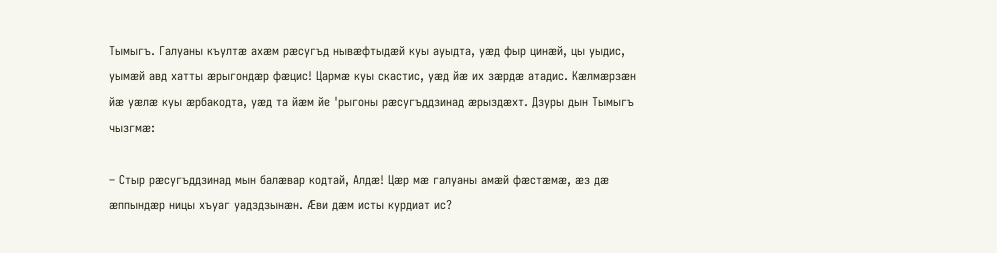Тымыгъ. Галуаны къултæ ахæм рæсугъд нывæфтыдæй куы ауыдта, уæд фыр цинæй, цы уыдис, уымæй авд хатты æрыгондæр фæцис! Цармæ куы скастис, уæд йæ их зæрдæ атадис. Кæлмæрзæн йæ уæлæ куы æрбакодта, уæд та йæм йе 'рыгоны рæсугъддзинад æрыздæхт. Дзуры дын Тымыгъ чызгмæ:

– Стыр рæсугъддзинад мын балæвар кодтай, Алдæ! Цæр мæ галуаны амæй фæстæмæ, æз дæ æппындæр ницы хъуаг уадздзынæн. Æви дæм исты курдиат ис?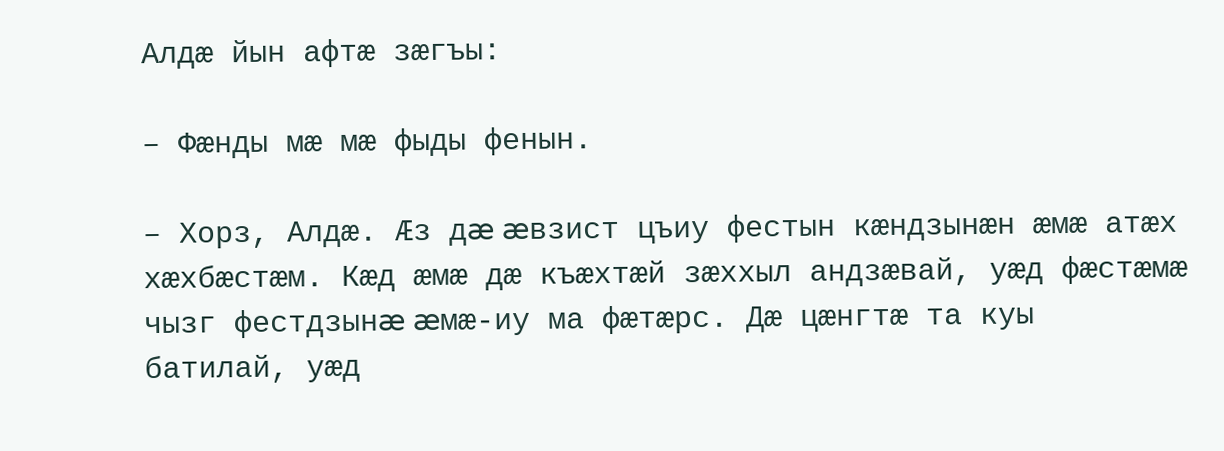Алдæ йын афтæ зæгъы:

– Фæнды мæ мæ фыды фенын.

– Хорз, Алдæ. Æз дæ æвзист цъиу фестын кæндзынæн æмæ атæх хæхбæстæм. Кæд æмæ дæ къæхтæй зæххыл андзæвай, уæд фæстæмæ чызг фестдзынæ æмæ-иу ма фæтæрс. Дæ цæнгтæ та куы батилай, уæд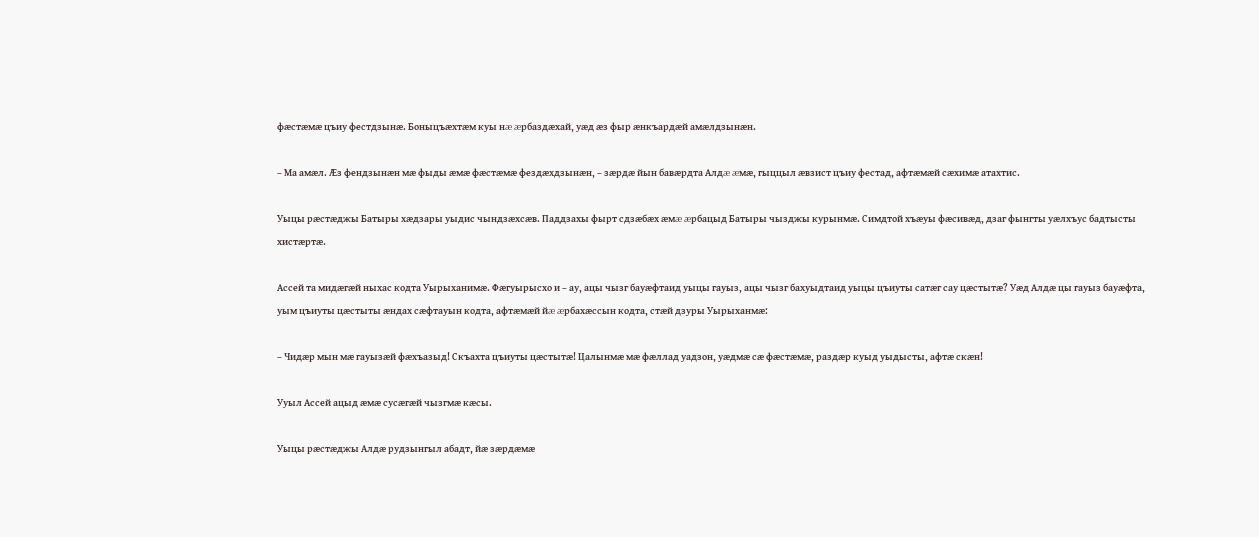фæстæмæ цъиу фестдзынæ. Боныцъæхтæм куы нæ æрбаздæхай, уæд æз фыр æнкъардæй амæлдзынæн.

– Ма амæл. Æз фендзынæн мæ фыды æмæ фæстæмæ фездæхдзынæн, – зæрдæ йын бавæрдта Алдæ æмæ, гыццыл æвзист цъиу фестад, афтæмæй сæхимæ атахтис.

Уыцы рæстæджы Батыры хæдзары уыдис чындзæхсæв. Паддзахы фырт сдзæбæх æмæ æрбацыд Батыры чызджы курынмæ. Симдтой хъæуы фæсивæд, дзаг фынгты уæлхъус бадтысты хистæртæ.

Ассей та мидæгæй ныхас кодта Уырыханимæ. Фæгуырысхо и – ау, ацы чызг бауæфтаид уыцы гауыз, ацы чызг бахуыдтаид уыцы цъиуты сатæг сау цæстытæ? Уæд Алдæ цы гауыз бауæфта, уым цъиуты цæстыты æндах сæфтауын кодта, афтæмæй йæ æрбахæссын кодта, стæй дзуры Уырыханмæ:

– Чидæр мын мæ гауызæй фæхъазыд! Скъахта цъиуты цæстытæ! Цалынмæ мæ фæллад уадзон, уæдмæ сæ фæстæмæ, раздæр куыд уыдысты, афтæ скæн!

Ууыл Ассей ацыд æмæ сусæгæй чызгмæ кæсы.

Уыцы рæстæджы Алдæ рудзынгыл абадт, йæ зæрдæмæ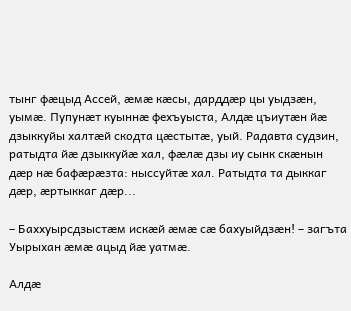тынг фæцыд Ассей, æмæ кæсы, дарддæр цы уыдзæн, уымæ. Пупунæт куыннæ фехъуыста, Алдæ цъиутæн йæ дзыккуйы халтæй скодта цæстытæ, уый. Радавта судзин, ратыдта йæ дзыккуйæ хал, фæлæ дзы иу сынк скæнын дæр нæ бафæрæзта: ныссуйтæ хал. Ратыдта та дыккаг дæр, æртыккаг дæр...

– Баххуырсдзыстæм искæй æмæ сæ бахуыйдзæн! – загъта Уырыхан æмæ ацыд йæ уатмæ.

Алдæ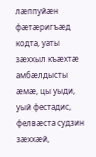лæппуйæн фæтæригъæд кодта, уаты зæххыл къæхтæ амбæлдысты æмæ, цы уыди, уый фестадис, фелвæста судзин зæххæй,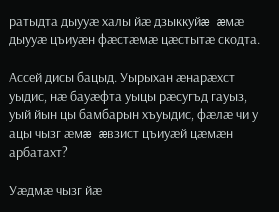ратыдта дыууæ халы йæ дзыккуйæ æмæ дыууæ цъиуæн фæстæмæ цæстытæ скодта.

Ассей дисы бацыд. Уырыхан æнарæхст уыдис, нæ бауæфта уыцы рæсугъд гауыз, уый йын цы бамбарын хъуыдис, фæлæ чи у ацы чызг æмæ æвзист цъиуæй цæмæн арбатахт?

Уæдмæ чызг йæ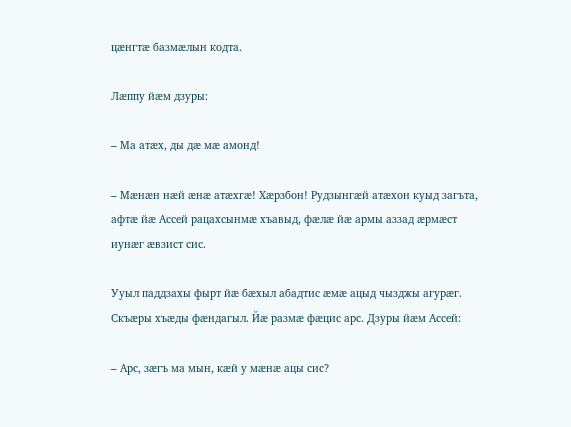цæнгтæ базмæлын кодта.

Лæппу йæм дзуры:

– Ма атæх, ды дæ мæ амонд!

– Мæнæн нæй æнæ атæхгæ! Хæрзбон! Рудзынгæй атæхон куыд загъта, афтæ йæ Ассей рацахсынмæ хъавыд, фæлæ йæ армы аззад æрмæст иунæг æвзист сис.

Ууыл паддзахы фырт йæ бæхыл абадтис æмæ ацыд чызджы агурæг. Скъæры хъæды фæндагыл. Йæ размæ фæцис арс. Дзуры йæм Ассей:

– Арс, зæгъ ма мын, кæй у мæнæ ацы сис?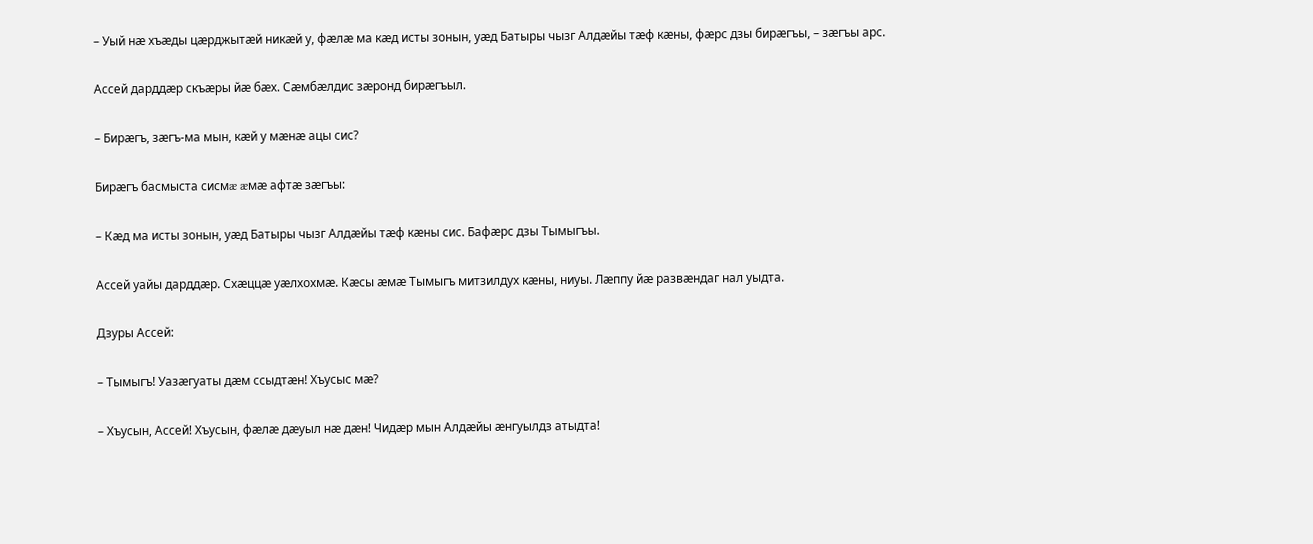– Уый нæ хъæды цæрджытæй никæй у, фæлæ ма кæд исты зонын, уæд Батыры чызг Алдæйы тæф кæны, фæрс дзы бирæгъы, – зæгъы арс.

Ассей дарддæр скъæры йæ бæх. Сæмбæлдис зæронд бирæгъыл.

– Бирæгъ, зæгъ-ма мын, кæй у мæнæ ацы сис?

Бирæгъ басмыста сисмæ æмæ афтæ зæгъы:

– Кæд ма исты зонын, уæд Батыры чызг Алдæйы тæф кæны сис. Бафæрс дзы Тымыгъы.

Ассей уайы дарддæр. Схæццæ уæлхохмæ. Кæсы æмæ Тымыгъ митзилдух кæны, ниуы. Лæппу йæ развæндаг нал уыдта.

Дзуры Ассей:

– Тымыгъ! Уазæгуаты дæм ссыдтæн! Хъусыс мæ?

– Хъусын, Ассей! Хъусын, фæлæ дæуыл нæ дæн! Чидæр мын Алдæйы æнгуылдз атыдта!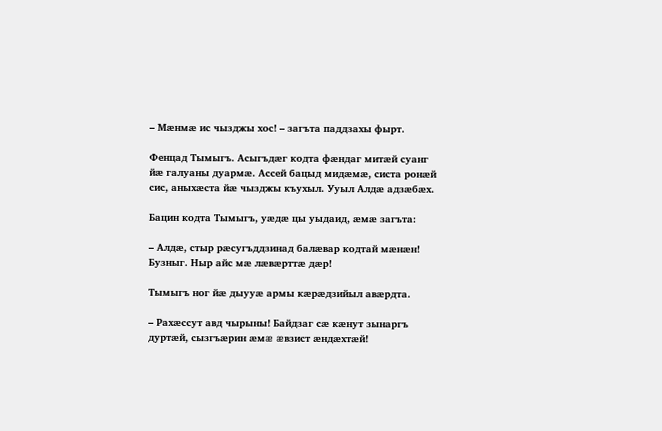– Мæнмæ ис чызджы хос! – загъта паддзахы фырт.

Фенцад Тымыгъ. Асыгъдæг кодта фæндаг митæй суанг йæ галуаны дуармæ. Ассей бацыд мидæмæ, систа ронæй сис, аныхæста йæ чызджы къухыл. Ууыл Алдæ адзæбæх.

Бацин кодта Тымыгъ, уæдæ цы уыдаид, æмæ загъта:

– Алдæ, стыр рæсугъддзинад балæвар кодтай мæнæн! Бузныг. Ныр айс мæ лæвæрттæ дæр!

Тымыгъ ног йæ дыууæ армы кæрæдзийыл авæрдта.

– Рахæссут авд чырыны! Байдзаг сæ кæнут зынаргъ дуртæй, сызгъæрин æмæ æвзист æндæхтæй!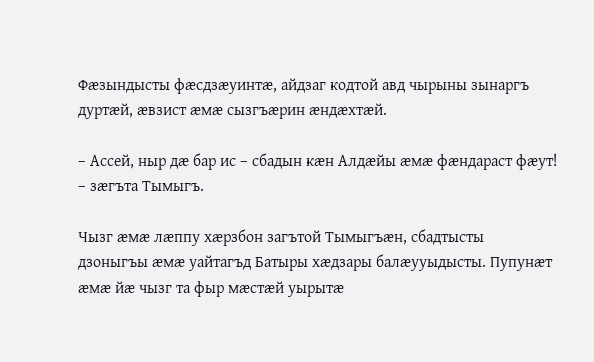Фæзындысты фæсдзæуинтæ, айдзаг кодтой авд чырыны зынаргъ дуртæй, æвзист æмæ сызгъæрин æндæхтæй.

– Ассей, ныр дæ бар ис – сбадын кæн Алдæйы æмæ фæндараст фæут! – зæгъта Тымыгъ.

Чызг æмæ лæппу хæрзбон загътой Тымыгъæн, сбадтысты дзоныгъы æмæ уайтагъд Батыры хæдзары балæууыдысты. Пупунæт æмæ йæ чызг та фыр мæстæй уырытæ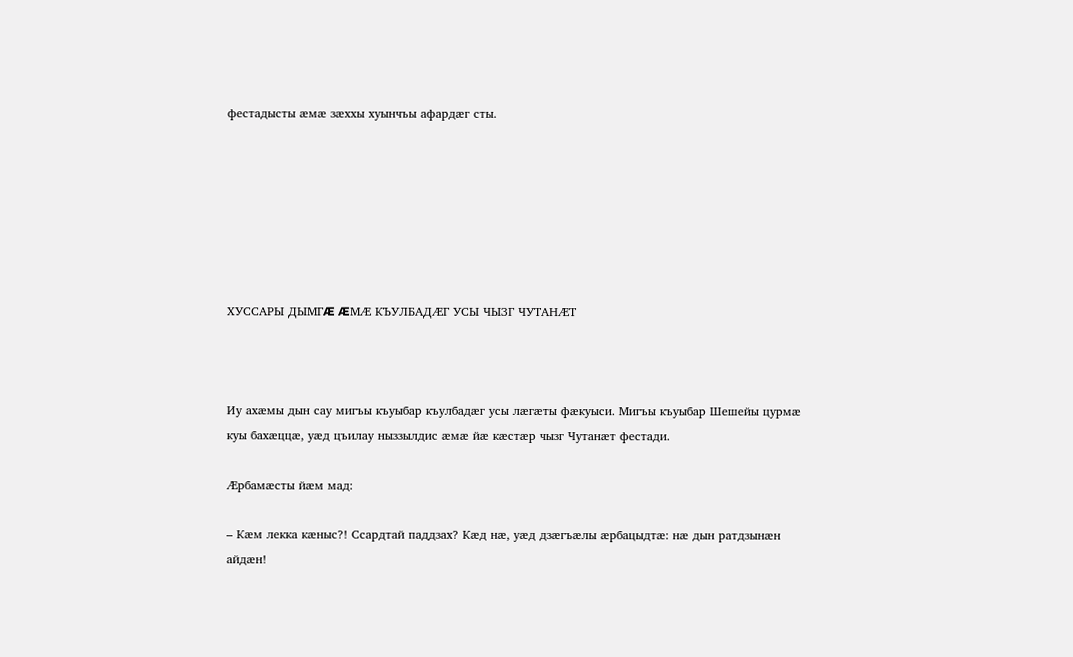фестадысты æмæ зæххы хуынчъы афардæг сты.







ХУССАРЫ ДЫМГÆ ÆМÆ КЪУЛБАДÆГ УСЫ ЧЫЗГ ЧУТАНÆТ



Иу ахæмы дын сау мигъы къуыбар къулбадæг усы лæгæты фæкуыси. Мигъы къуыбар Шешейы цурмæ куы бахæццæ, уæд цъилау ныззылдис æмæ йæ кæстæр чызг Чутанæт фестади.

Æрбамæсты йæм мад:

– Кæм лекка кæныс?! Ссардтай паддзах? Кæд нæ, уæд дзæгъæлы æрбацыдтæ: нæ дын ратдзынæн айдæн!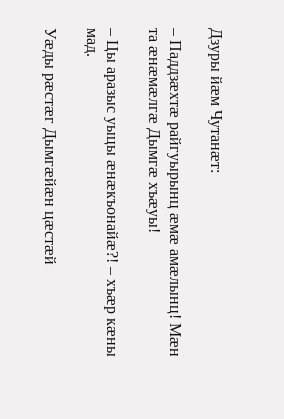Дзуры йæм Чутанæт:

– Паддзæхтæ райгуырынц æмæ амæлынц! Мæн та æнæмæлгæ Дымгæ хъæуы!

– Цы аразыс уыцы æнæкъонайæ?! – хъæр кæны мад.

Уæды рæстæг Дымгæйæн цæстæй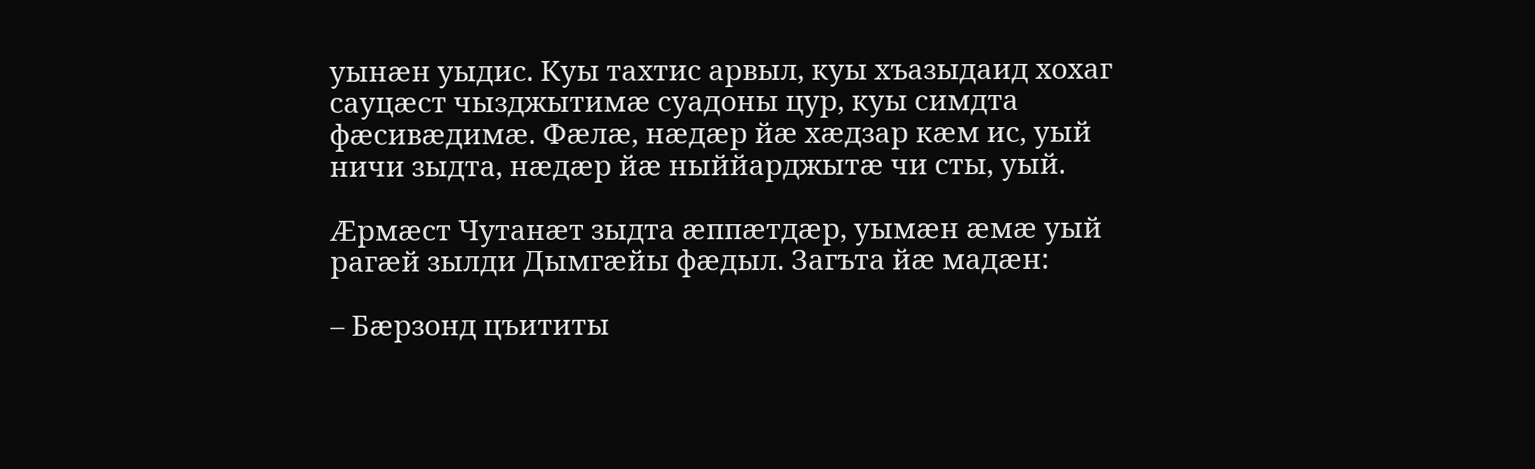уынæн уыдис. Куы тахтис арвыл, куы хъазыдаид хохаг сауцæст чызджытимæ суадоны цур, куы симдта фæсивæдимæ. Фæлæ, нæдæр йæ хæдзар кæм ис, уый ничи зыдта, нæдæр йæ ныййарджытæ чи сты, уый.

Æрмæст Чутанæт зыдта æппæтдæр, уымæн æмæ уый рагæй зылди Дымгæйы фæдыл. Загъта йæ мадæн:

– Бæрзонд цъититы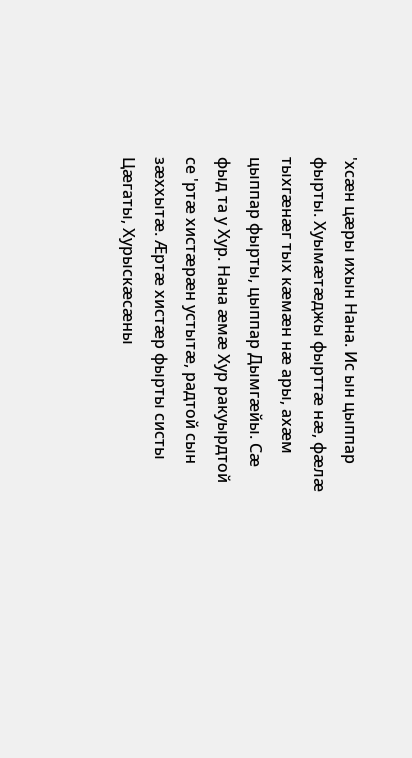'хсæн цæры ихын Нана. Ис ын цыппар фырты. Хуымæтæджы фырттæ нæ, фæлæ тыхгæнæг тых кæмæн нæ ары, ахæм цыппар фырты, цыппар Дымгæйы. Сæ фыд та у Хур. Нана æмæ Хур ракуырдтой се 'ртæ хистæрæн устытæ, радтой сын зæххытæ. Æртæ хистæр фырты систы Цæгаты, Хурыскæсæны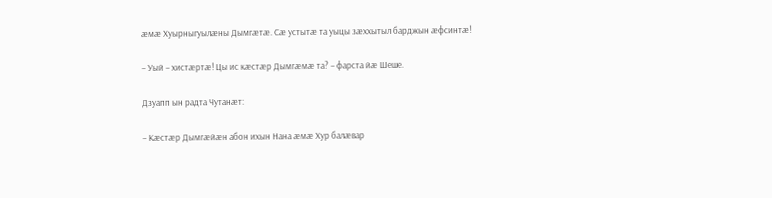æмæ Хуырныгуылæны Дымгæтæ. Сæ устытæ та уыцы зæххытыл барджын æфсинтæ!

– Уый – хистæртæ! Цы ис кæстæр Дымгæмæ та? – фарста йæ Шеше.

Дзуапп ын радта Чутанæт:

– Кæстæр Дымгæйæн абон ихын Нана æмæ Хур балæвар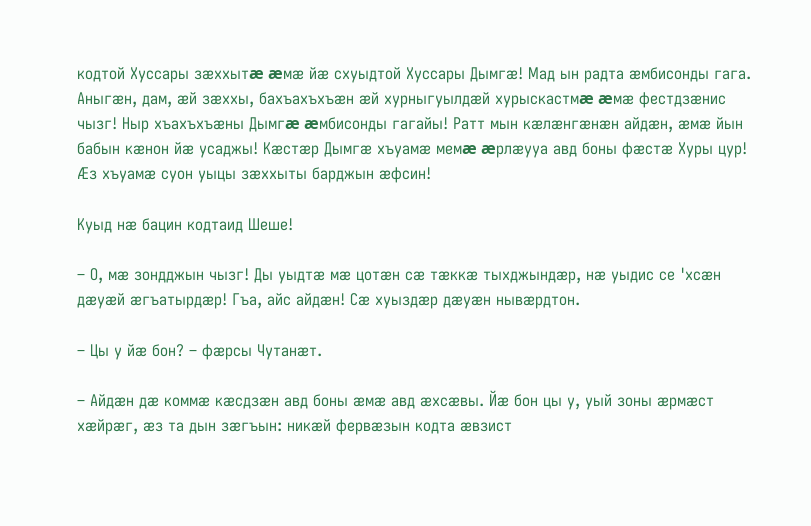кодтой Хуссары зæххытæ æмæ йæ схуыдтой Хуссары Дымгæ! Мад ын радта æмбисонды гага. Аныгæн, дам, æй зæххы, бахъахъхъæн æй хурныгуылдæй хурыскастмæ æмæ фестдзæнис чызг! Ныр хъахъхъæны Дымгæ æмбисонды гагайы! Ратт мын кæлæнгæнæн айдæн, æмæ йын бабын кæнон йæ усаджы! Кæстæр Дымгæ хъуамæ мемæ æрлæууа авд боны фæстæ Хуры цур! Æз хъуамæ суон уыцы зæххыты барджын æфсин!

Куыд нæ бацин кодтаид Шеше!

– О, мæ зондджын чызг! Ды уыдтæ мæ цотæн сæ тæккæ тыхджындæр, нæ уыдис се 'хсæн дæуæй æгъатырдæр! Гъа, айс айдæн! Сæ хуыздæр дæуæн нывæрдтон.

– Цы у йæ бон? – фæрсы Чутанæт.

– Айдæн дæ коммæ кæсдзæн авд боны æмæ авд æхсæвы. Йæ бон цы у, уый зоны æрмæст хæйрæг, æз та дын зæгъын: никæй фервæзын кодта æвзист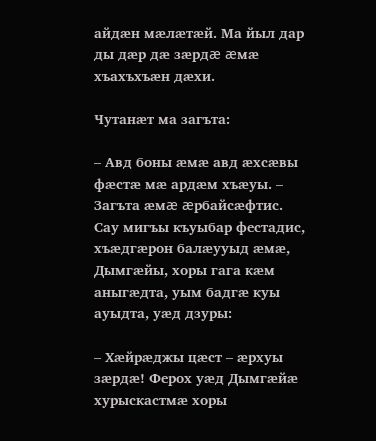айдæн мæлæтæй. Ма йыл дар ды дæр дæ зæрдæ æмæ хъахъхъæн дæхи.

Чутанæт ма загъта:

– Авд боны æмæ авд æхсæвы фæстæ мæ ардæм хъæуы. – Загъта æмæ æрбайсæфтис. Сау мигъы къуыбар фестадис, хъæдгæрон балæууыд æмæ, Дымгæйы, хоры гага кæм аныгæдта, уым бадгæ куы ауыдта, уæд дзуры:

– Хæйрæджы цæст – æрхуы зæрдæ! Ферох уæд Дымгæйæ хурыскастмæ хоры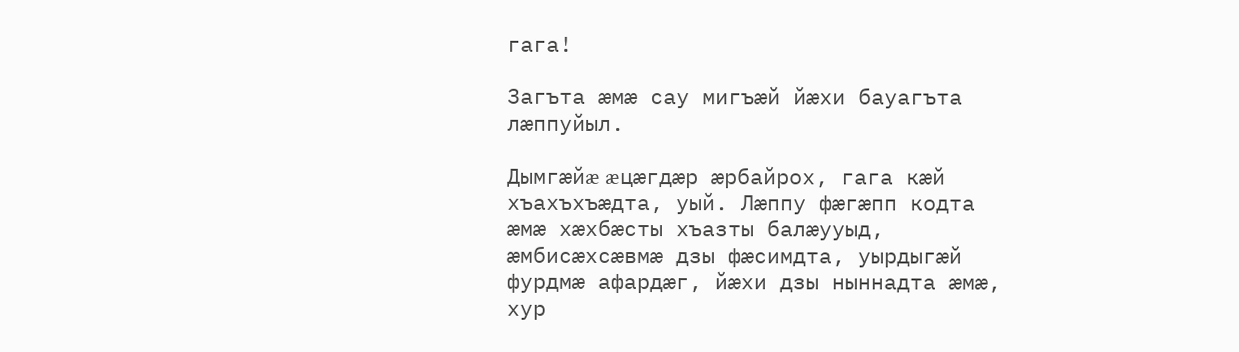гага!

Загъта æмæ сау мигъæй йæхи бауагъта лæппуйыл.

Дымгæйæ æцæгдæр æрбайрох, гага кæй хъахъхъæдта, уый. Лæппу фæгæпп кодта æмæ хæхбæсты хъазты балæууыд, æмбисæхсæвмæ дзы фæсимдта, уырдыгæй фурдмæ афардæг, йæхи дзы ныннадта æмæ, хур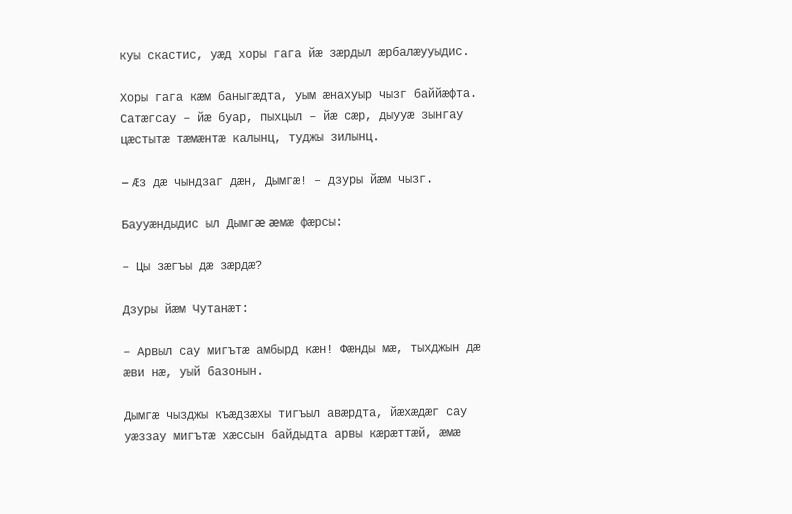куы скастис, уæд хоры гага йæ зæрдыл æрбалæууыдис.

Хоры гага кæм баныгæдта, уым æнахуыр чызг баййæфта. Сатæгсау – йæ буар, пыхцыл – йæ сæр, дыууæ зынгау цæстытæ тæмæнтæ калынц, туджы зилынц.

– Æз дæ чындзаг дæн, Дымгæ! – дзуры йæм чызг.

Баууæндыдис ыл Дымгæ æмæ фæрсы:

– Цы зæгъы дæ зæрдæ?

Дзуры йæм Чутанæт:

– Арвыл сау мигътæ амбырд кæн! Фæнды мæ, тыхджын дæ æви нæ, уый базонын.

Дымгæ чызджы къæдзæхы тигъыл авæрдта, йæхæдæг сау уæззау мигътæ хæссын байдыдта арвы кæрæттæй, æмæ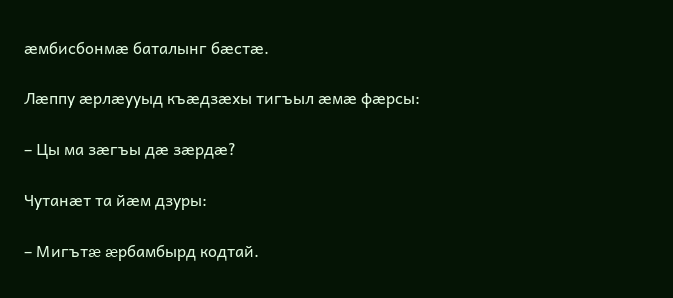æмбисбонмæ баталынг бæстæ.

Лæппу æрлæууыд къæдзæхы тигъыл æмæ фæрсы:

– Цы ма зæгъы дæ зæрдæ?

Чутанæт та йæм дзуры:

– Мигътæ æрбамбырд кодтай.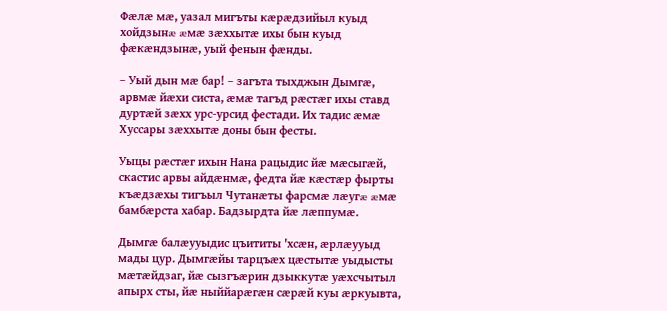Фæлæ мæ, уазал мигъты кæрæдзийыл куыд хойдзынæ æмæ зæххытæ ихы бын куыд фæкæндзынæ, уый фенын фæнды.

– Уый дын мæ бар! – загъта тыхджын Дымгæ, арвмæ йæхи систа, æмæ тагъд рæстæг ихы ставд дуртæй зæхх урс-урсид фестади. Их тадис æмæ Хуссары зæххытæ доны бын фесты.

Уыцы рæстæг ихын Нана рацыдис йæ мæсыгæй, скастис арвы айдæнмæ, федта йæ кæстæр фырты къæдзæхы тигъыл Чутанæты фарсмæ лæугæ æмæ бамбæрста хабар. Бадзырдта йæ лæппумæ.

Дымгæ балæууыдис цъититы 'хсæн, æрлæууыд мады цур. Дымгæйы тарцъæх цæстытæ уыдысты мæтæйдзаг, йæ сызгъæрин дзыккутæ уæхсчытыл апырх сты, йæ ныййарæгæн сæрæй куы æркуывта,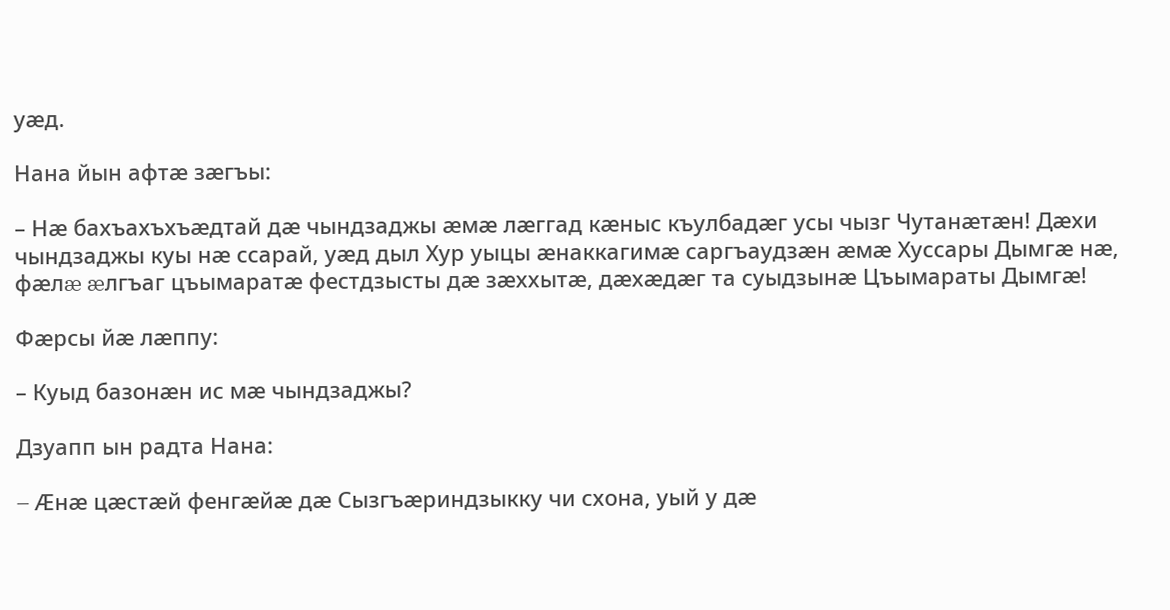уæд.

Нана йын афтæ зæгъы:

– Нæ бахъахъхъæдтай дæ чындзаджы æмæ лæггад кæныс къулбадæг усы чызг Чутанæтæн! Дæхи чындзаджы куы нæ ссарай, уæд дыл Хур уыцы æнаккагимæ саргъаудзæн æмæ Хуссары Дымгæ нæ, фæлæ æлгъаг цъымаратæ фестдзысты дæ зæххытæ, дæхæдæг та суыдзынæ Цъымараты Дымгæ!

Фæрсы йæ лæппу:

– Куыд базонæн ис мæ чындзаджы?

Дзуапп ын радта Нана:

– Æнæ цæстæй фенгæйæ дæ Сызгъæриндзыкку чи схона, уый у дæ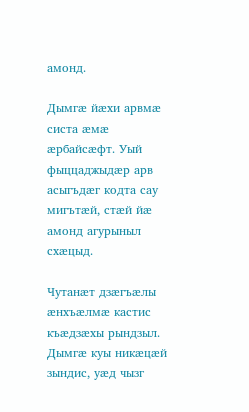амонд.

Дымгæ йæхи арвмæ систа æмæ æрбайсæфт. Уый фыццаджыдæр арв асыгъдæг кодта сау мигътæй, стæй йæ амонд агурыныл схæцыд.

Чутанæт дзæгъæлы æнхъæлмæ кастис къæдзæхы рындзыл. Дымгæ куы никæцæй зындис, уæд чызг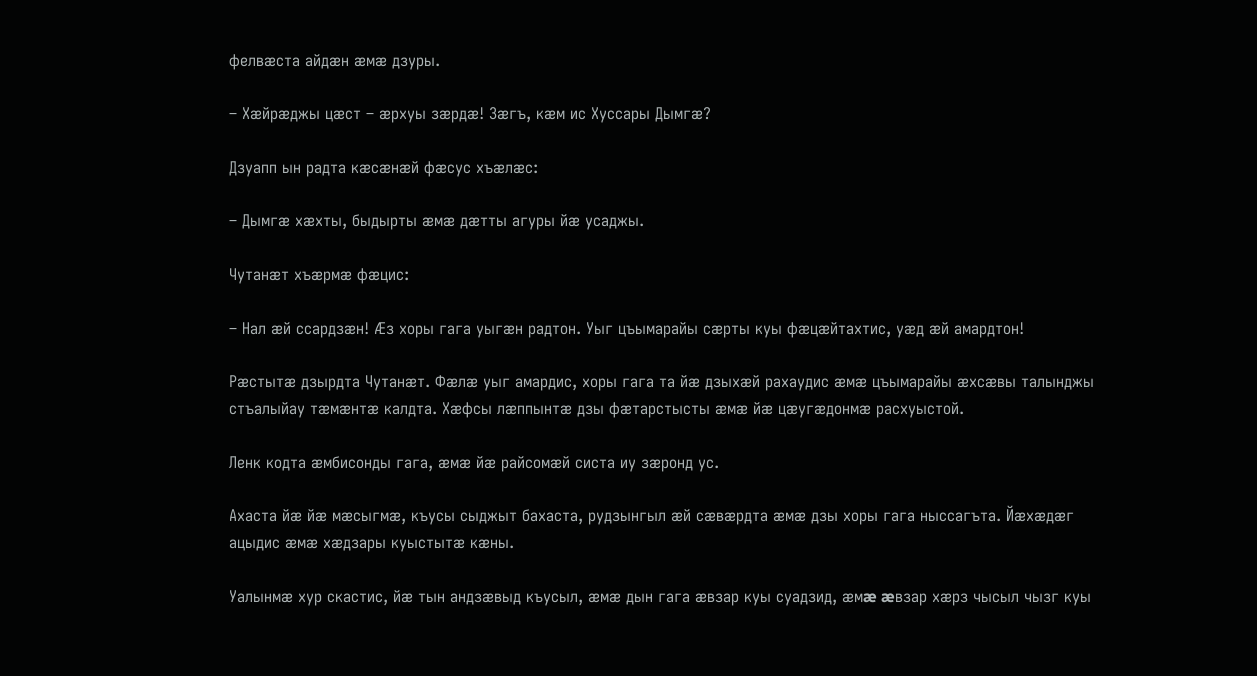фелвæста айдæн æмæ дзуры.

– Хæйрæджы цæст – æрхуы зæрдæ! Зæгъ, кæм ис Хуссары Дымгæ?

Дзуапп ын радта кæсæнæй фæсус хъæлæс:

– Дымгæ хæхты, быдырты æмæ дæтты агуры йæ усаджы.

Чутанæт хъæрмæ фæцис:

– Нал æй ссардзæн! Æз хоры гага уыгæн радтон. Уыг цъымарайы сæрты куы фæцæйтахтис, уæд æй амардтон!

Рæстытæ дзырдта Чутанæт. Фæлæ уыг амардис, хоры гага та йæ дзыхæй рахаудис æмæ цъымарайы æхсæвы талынджы стъалыйау тæмæнтæ калдта. Хæфсы лæппынтæ дзы фæтарстысты æмæ йæ цæугæдонмæ расхуыстой.

Ленк кодта æмбисонды гага, æмæ йæ райсомæй систа иу зæронд ус.

Ахаста йæ йæ мæсыгмæ, къусы сыджыт бахаста, рудзынгыл æй сæвæрдта æмæ дзы хоры гага ныссагъта. Йæхæдæг ацыдис æмæ хæдзары куыстытæ кæны.

Уалынмæ хур скастис, йæ тын андзæвыд къусыл, æмæ дын гага æвзар куы суадзид, æмæ æвзар хæрз чысыл чызг куы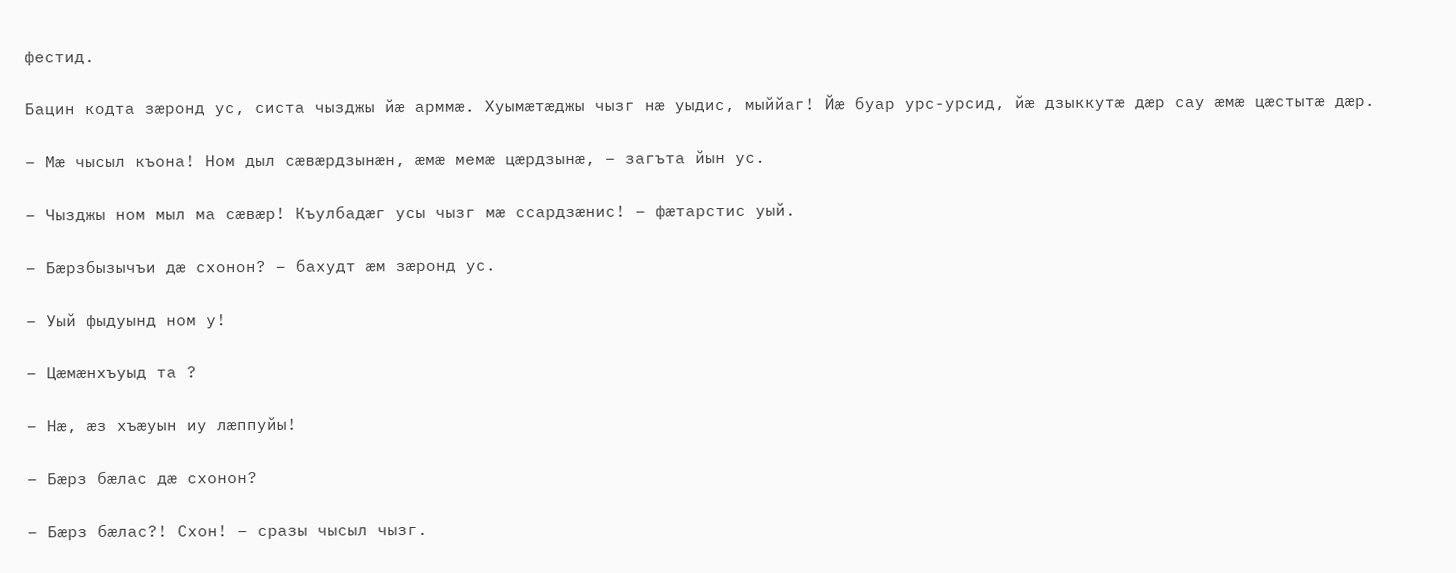фестид.

Бацин кодта зæронд ус, систа чызджы йæ арммæ. Хуымæтæджы чызг нæ уыдис, мыййаг! Йæ буар урс-урсид, йæ дзыккутæ дæр сау æмæ цæстытæ дæр.

– Мæ чысыл къона! Ном дыл сæвæрдзынæн, æмæ мемæ цæрдзынæ, – загъта йын ус.

– Чызджы ном мыл ма сæвæр! Къулбадæг усы чызг мæ ссардзæнис! – фæтарстис уый.

– Бæрзбызычъи дæ схонон? – бахудт æм зæронд ус.

– Уый фыдуынд ном у!

– Цæмæнхъуыд та ?

– Нæ, æз хъæуын иу лæппуйы!

– Бæрз бæлас дæ схонон?

– Бæрз бæлас?! Схон! – сразы чысыл чызг.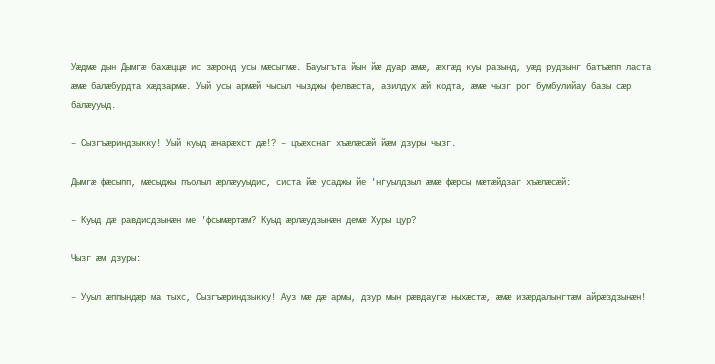Уæдмæ дын Дымгæ бахæццæ ис зæронд усы мæсыгмæ. Бауыгъта йын йæ дуар æмæ, æхгæд куы разынд, уæд рудзынг батъæпп ласта æмæ балæбурдта хæдзармæ. Уый усы армæй чысыл чызджы фелвæста, азилдух æй кодта, æмæ чызг рог бумбулийау базы сæр балæууыд.

– Сызгъæриндзыкку! Уый куыд æнарæхст дæ!? – цъæхснаг хъæлæсæй йæм дзуры чызг.

Дымгæ фæсыпп, мæсыджы пъолыл æрлæууыдис, систа йæ усаджы йе 'нгуылдзыл æмæ фæрсы мæтæйдзаг хъæлæсæй:

– Куыд дæ равдисдзынæн ме 'фсымæртæм? Куыд æрлæудзынæн демæ Хуры цур?

Чызг æм дзуры:

– Ууыл æппындæр ма тыхс, Сызгъæриндзыкку! Ауз мæ дæ армы, дзур мын рæвдаугæ ныхæстæ, æмæ изæрдалынгтæм айрæздзынæн!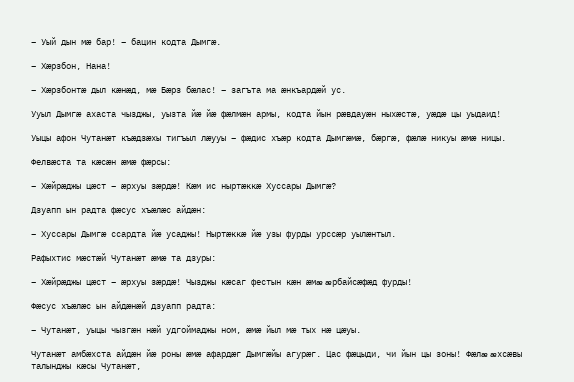– Уый дын мæ бар! – бацин кодта Дымгæ.

– Хæрзбон, Нана!

– Хæрзбонтæ дыл кæнæд, мæ Бæрз бæлас! – загъта ма æнкъардæй ус.

Ууыл Дымгæ ахаста чызджы, уызта йæ йæ фæлмæн армы, кодта йын рæвдауæн ныхæстæ, уæдæ цы уыдаид!

Уыцы афон Чутанæт къæдзæхы тигъыл лæууы – фæдис хъæр кодта Дымгæмæ, бæргæ, фæлæ никуы æмæ ницы.

Фелвæста та кæсæн æмæ фæрсы:

– Хæйрæджы цæст – æрхуы зæрдæ! Кæм ис ныртæккæ Хуссары Дымгæ?

Дзуапп ын радта фæсус хъæлæс айдæн:

– Хуссары Дымгæ ссардта йæ усаджы! Ныртæккæ йæ узы фурды урссæр уылæнтыл.

Рафыхтис мæстæй Чутанæт æмæ та дзуры:

– Хæйрæджы цæст – æрхуы зæрдæ! Чызджы кæсаг фестын кæн æмæ æрбайсæфæд фурды!

Фæсус хъæлæс ын айдæнæй дзуапп радта:

– Чутанæт, уыцы чызгæн нæй удгоймаджы ном, æмæ йыл мæ тых нæ цæуы.

Чутанæт амбæхста айдæн йæ роны æмæ афардæг Дымгæйы агурæг. Цас фæцыди, чи йын цы зоны! Фæлæ æхсæвы талынджы кæсы Чутанæт,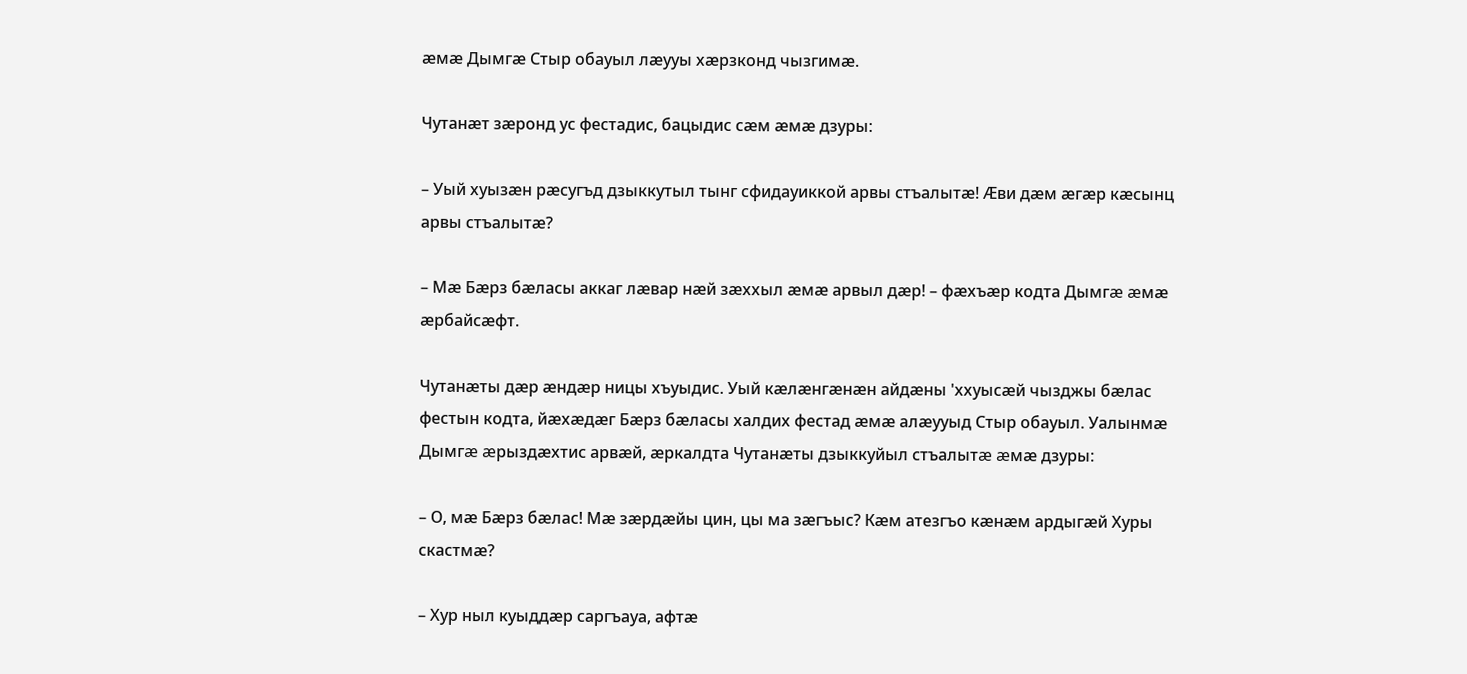æмæ Дымгæ Стыр обауыл лæууы хæрзконд чызгимæ.

Чутанæт зæронд ус фестадис, бацыдис сæм æмæ дзуры:

– Уый хуызæн рæсугъд дзыккутыл тынг сфидауиккой арвы стъалытæ! Æви дæм æгæр кæсынц арвы стъалытæ?

– Мæ Бæрз бæласы аккаг лæвар нæй зæххыл æмæ арвыл дæр! – фæхъæр кодта Дымгæ æмæ æрбайсæфт.

Чутанæты дæр æндæр ницы хъуыдис. Уый кæлæнгæнæн айдæны 'ххуысæй чызджы бæлас фестын кодта, йæхæдæг Бæрз бæласы халдих фестад æмæ алæууыд Стыр обауыл. Уалынмæ Дымгæ æрыздæхтис арвæй, æркалдта Чутанæты дзыккуйыл стъалытæ æмæ дзуры:

– О, мæ Бæрз бæлас! Мæ зæрдæйы цин, цы ма зæгъыс? Кæм атезгъо кæнæм ардыгæй Хуры скастмæ?

– Хур ныл куыддæр саргъауа, афтæ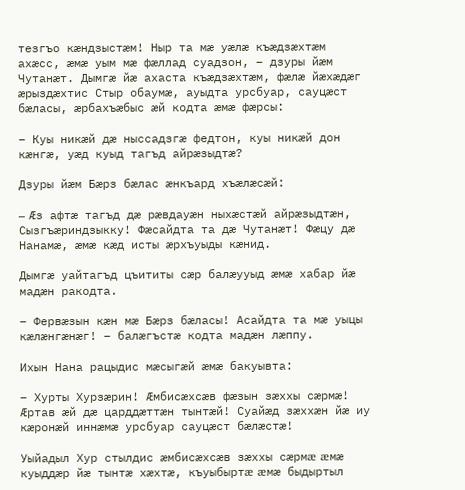тезгъо кæндзыстæм! Ныр та мæ уæлæ къæдзæхтæм ахæсс, æмæ уым мæ фæллад суадзон, – дзуры йæм Чутанæт. Дымгæ йæ ахаста къæдзæхтæм, фæлæ йæхæдæг æрыздæхтис Стыр обаумæ, ауыдта урсбуар, сауцæст бæласы, æрбахъæбыс æй кодта æмæ фæрсы:

– Куы никæй дæ ныссадзгæ федтон, куы никæй дон кæнгæ, уæд куыд тагъд айрæзыдтæ?

Дзуры йæм Бæрз бæлас æнкъард хъæлæсæй:

– Æз афтæ тагъд дæ рæвдауæн ныхæстæй айрæзыдтæн, Сызгъæриндзыкку! Фæсайдта та дæ Чутанæт! Фæцу дæ Нанамæ, æмæ кæд исты æрхъуыды кæнид.

Дымгæ уайтагъд цъититы сæр балæууыд æмæ хабар йæ мадæн ракодта.

– Фервæзын кæн мæ Бæрз бæласы! Асайдта та мæ уыцы кæлæнгæнæг! – балæгъстæ кодта мадæн лæппу.

Ихын Нана рацыдис мæсыгæй æмæ бакуывта:

– Хурты Хурзæрин! Æмбисæхсæв фæзын зæххы сæрмæ! Æртав æй дæ царддæттæн тынтæй! Суайæд зæххæн йæ иу кæронæй иннæмæ урсбуар сауцæст бæлæстæ!

Уыйадыл Хур стылдис æмбисæхсæв зæххы сæрмæ æмæ куыддæр йæ тынтæ хæхтæ, къуыбыртæ æмæ быдыртыл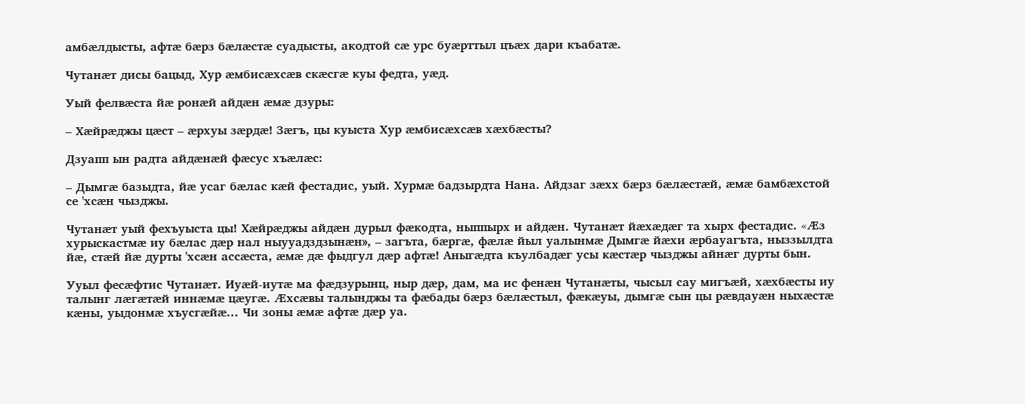амбæлдысты, афтæ бæрз бæлæстæ суадысты, акодтой сæ урс буæрттыл цъæх дари къабатæ.

Чутанæт дисы бацыд, Хур æмбисæхсæв скæсгæ куы федта, уæд.

Уый фелвæста йæ ронæй айдæн æмæ дзуры:

– Хæйрæджы цæст – æрхуы зæрдæ! Зæгъ, цы куыста Хур æмбисæхсæв хæхбæсты?

Дзуапп ын радта айдæнæй фæсус хъæлæс:

– Дымгæ базыдта, йæ усаг бæлас кæй фестадис, уый. Хурмæ бадзырдта Нана. Айдзаг зæхх бæрз бæлæстæй, æмæ бамбæхстой се 'хсæн чызджы.

Чутанæт уый фехъуыста цы! Хæйрæджы айдæн дурыл фæкодта, ныппырх и айдæн. Чутанæт йæхæдæг та хырх фестадис. «Æз хурыскастмæ иу бæлас дæр нал ныууадздзынæн», – загъта, бæргæ, фæлæ йыл уалынмæ Дымгæ йæхи æрбауагъта, ныззылдта йæ, стæй йæ дурты 'хсæн ассæста, æмæ дæ фыдгул дæр афтæ! Аныгæдта къулбадæг усы кæстæр чызджы айнæг дурты бын.

Ууыл фесæфтис Чутанæт. Иуæй-иутæ ма фæдзурынц, ныр дæр, дам, ма ис фенæн Чутанæты, чысыл сау мигъæй, хæхбæсты иу талынг лæгæтæй иннæмæ цæугæ. Æхсæвы талынджы та фæбады бæрз бæлæстыл, фæкæуы, дымгæ сын цы рæвдауæн ныхæстæ кæны, уыдонмæ хъусгæйæ... Чи зоны æмæ афтæ дæр уа.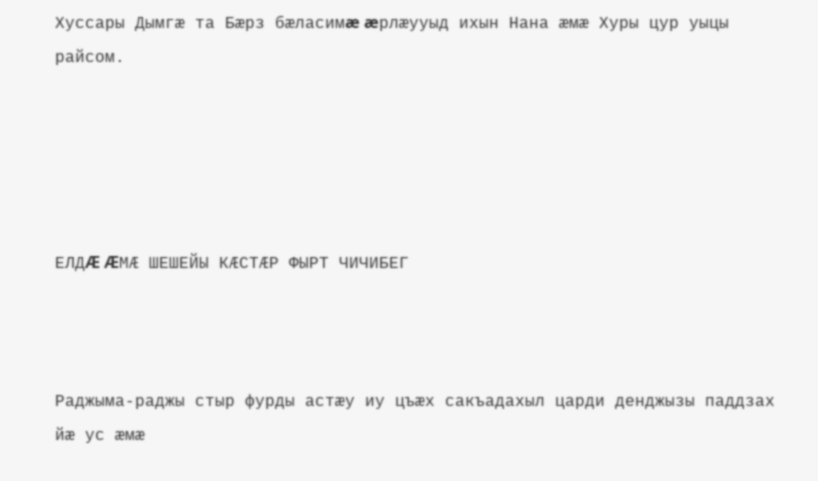Хуссары Дымгæ та Бæрз бæласимæ æрлæууыд ихын Нана æмæ Хуры цур уыцы райсом.





ЕЛДÆ ÆМÆ ШЕШЕЙЫ КÆСТÆР ФЫРТ ЧИЧИБЕГ



Раджыма-раджы стыр фурды астæу иу цъæх сакъадахыл царди денджызы паддзах йæ ус æмæ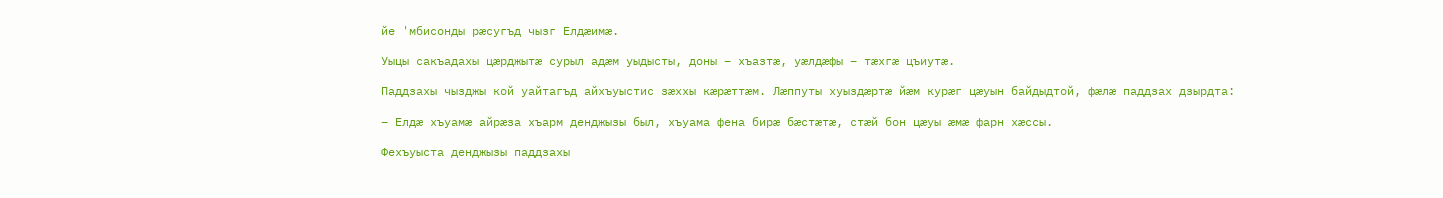йе 'мбисонды рæсугъд чызг Елдæимæ.

Уыцы сакъадахы цæрджытæ сурыл адæм уыдысты, доны – хъазтæ, уæлдæфы – тæхгæ цъиутæ.

Паддзахы чызджы кой уайтагъд айхъуыстис зæххы кæрæттæм. Лæппуты хуыздæртæ йæм курæг цæуын байдыдтой, фæлæ паддзах дзырдта:

– Елдæ хъуамæ айрæза хъарм денджызы был, хъуама фена бирæ бæстæтæ, стæй бон цæуы æмæ фарн хæссы.

Фехъуыста денджызы паддзахы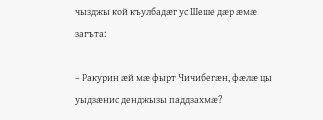чызджы кой къулбадæг ус Шеше дæр æмæ загъта:

– Ракурин æй мæ фырт Чичибегæн, фæлæ цы уыдзæнис денджызы паддзахмæ?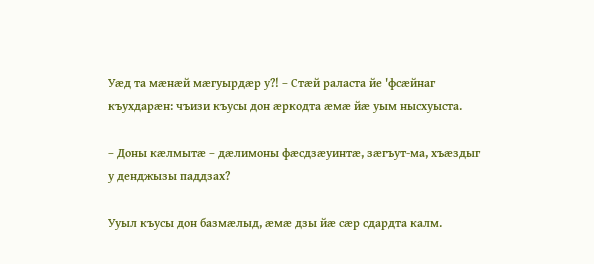Уæд та мæнæй мæгуырдæр у?! – Стæй раласта йе 'фсæйнаг къухдарæн: чъизи къусы дон æркодта æмæ йæ уым нысхуыста.

– Доны кæлмытæ – дæлимоны фæсдзæуинтæ, зæгъут-ма, хъæздыг у денджызы паддзах?

Ууыл къусы дон базмæлыд, æмæ дзы йæ сæр сдардта калм.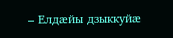– Елдæйы дзыккуйæ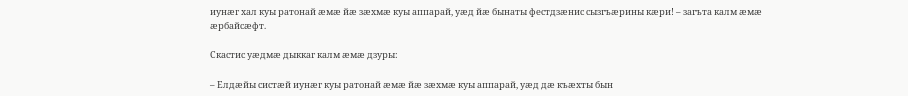иунæг хал куы ратонай æмæ йæ зæхмæ куы аппарай, уæд йæ бынаты фестдзæнис сызгъæрины кæри! – загъта калм æмæ æрбайсæфт.

Скастис уæдмæ дыккаг калм æмæ дзуры:

– Елдæйы систæй иунæг куы ратонай æмæ йæ зæхмæ куы аппарай, уæд дæ къæхты бын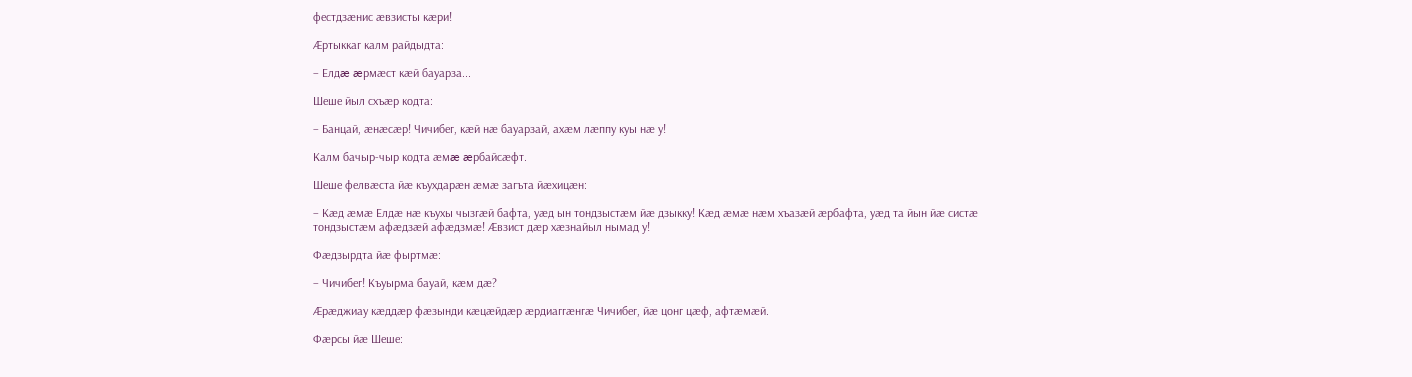фестдзæнис æвзисты кæри!

Æртыккаг калм райдыдта:

– Елдæ æрмæст кæй бауарза...

Шеше йыл схъæр кодта:

– Банцай, æнæсæр! Чичибег, кæй нæ бауарзай, ахæм лæппу куы нæ у!

Калм бачыр-чыр кодта æмæ æрбайсæфт.

Шеше фелвæста йæ къухдарæн æмæ загъта йæхицæн:

– Кæд æмæ Елдæ нæ къухы чызгæй бафта, уæд ын тондзыстæм йæ дзыкку! Кæд æмæ нæм хъазæй æрбафта, уæд та йын йæ систæ тондзыстæм афæдзæй афæдзмæ! Æвзист дæр хæзнайыл нымад у!

Фæдзырдта йæ фыртмæ:

– Чичибег! Къуырма бауай, кæм дæ?

Æрæджиау кæддæр фæзынди кæцæйдæр æрдиаггæнгæ Чичибег, йæ цонг цæф, афтæмæй.

Фæрсы йæ Шеше: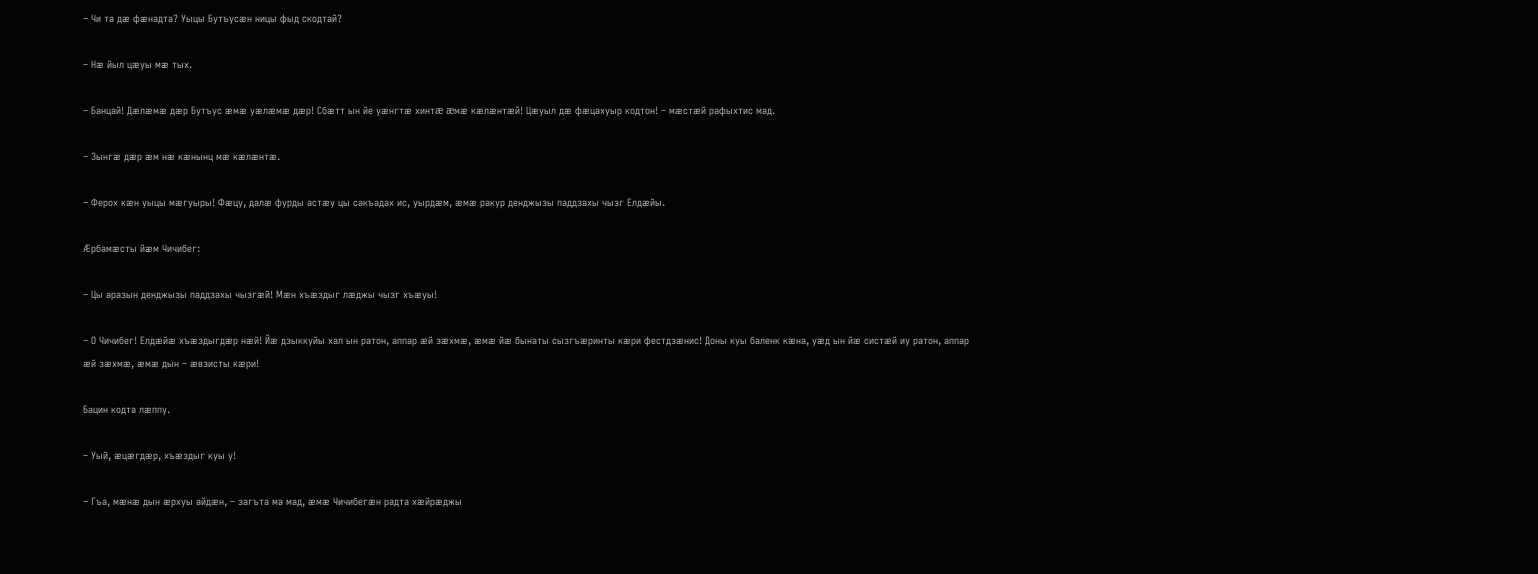– Чи та дæ фæнадта? Уыцы Бутъусæн ницы фыд скодтай?

– Нæ йыл цæуы мæ тых.

– Банцай! Дæлæмæ дæр Бутъус æмæ уæлæмæ дæр! Сбæтт ын йе уæнгтæ хинтæ æмæ кæлæнтæй! Цæуыл дæ фæцахуыр кодтон! – мæстæй рафыхтис мад.

– Зынгæ дæр æм нæ кæнынц мæ кæлæнтæ.

– Ферох кæн уыцы мæгуыры! Фæцу, далæ фурды астæу цы сакъадах ис, уырдæм, æмæ ракур денджызы паддзахы чызг Елдæйы.

Æрбамæсты йæм Чичибег:

– Цы аразын денджызы паддзахы чызгæй! Мæн хъæздыг лæджы чызг хъæуы!

– О Чичибег! Елдæйæ хъæздыгдæр нæй! Йæ дзыккуйы хал ын ратон, аппар æй зæхмæ, æмæ йæ бынаты сызгъæринты кæри фестдзæнис! Доны куы баленк кæна, уæд ын йæ систæй иу ратон, аппар æй зæхмæ, æмæ дын – æвзисты кæри!

Бацин кодта лæппу.

– Уый, æцæгдæр, хъæздыг куы у!

– Гъа, мæнæ дын æрхуы айдæн, – загъта ма мад, æмæ Чичибегæн радта хæйрæджы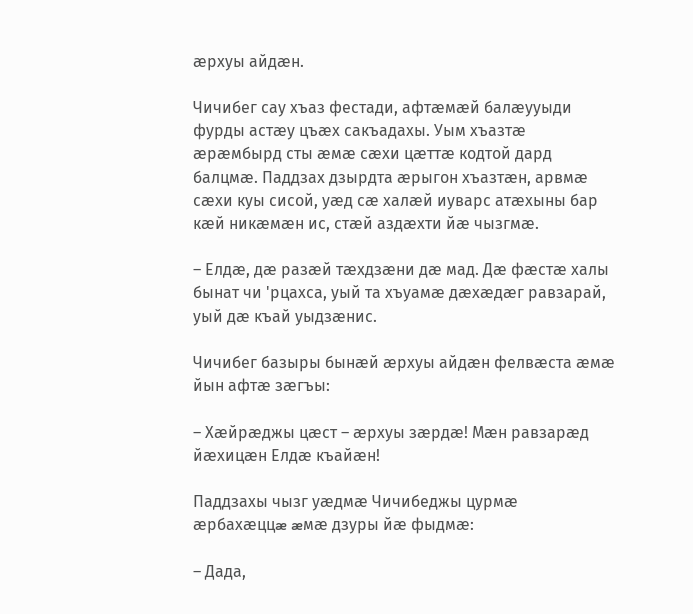æрхуы айдæн.

Чичибег сау хъаз фестади, афтæмæй балæууыди фурды астæу цъæх сакъадахы. Уым хъазтæ æрæмбырд сты æмæ сæхи цæттæ кодтой дард балцмæ. Паддзах дзырдта æрыгон хъазтæн, арвмæ сæхи куы сисой, уæд сæ халæй иуварс атæхыны бар кæй никæмæн ис, стæй аздæхти йæ чызгмæ.

– Елдæ, дæ разæй тæхдзæни дæ мад. Дæ фæстæ халы бынат чи 'рцахса, уый та хъуамæ дæхæдæг равзарай, уый дæ къай уыдзæнис.

Чичибег базыры бынæй æрхуы айдæн фелвæста æмæ йын афтæ зæгъы:

– Хæйрæджы цæст – æрхуы зæрдæ! Мæн равзарæд йæхицæн Елдæ къайæн!

Паддзахы чызг уæдмæ Чичибеджы цурмæ æрбахæццæ æмæ дзуры йæ фыдмæ:

– Дада,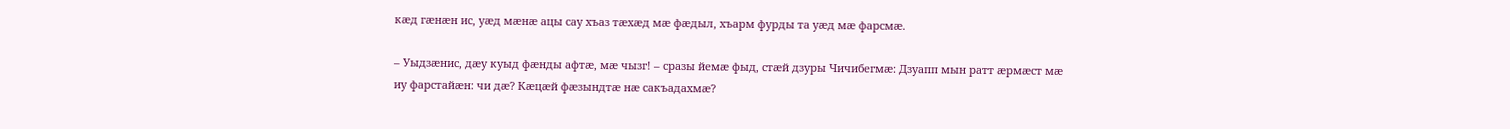кæд гæнæн ис, уæд мæнæ ацы сау хъаз тæхæд мæ фæдыл, хъарм фурды та уæд мæ фарсмæ.

– Уыдзæнис, дæу куыд фæнды афтæ, мæ чызг! – сразы йемæ фыд, стæй дзуры Чичибегмæ: Дзуапп мын ратт æрмæст мæ иу фарстайæн: чи дæ? Кæцæй фæзындтæ нæ сакъадахмæ?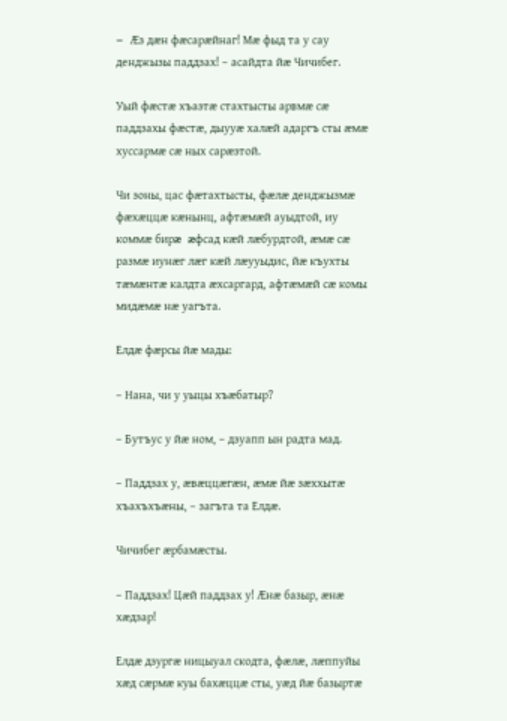– Æз дæн фæсарæйнаг! Мæ фыд та у сау денджызы паддзах! – асайдта йæ Чичибег.

Уый фæстæ хъазтæ стахтысты арвмæ сæ паддзахы фæстæ, дыууæ халæй адаргъ сты æмæ хуссармæ сæ ных сарæзтой.

Чи зоны, цас фæтахтысты, фæлæ денджызмæ фæхæццæ кæнынц, афтæмæй ауыдтой, иу коммæ бирæ æфсад кæй лæбурдтой, æмæ сæ размæ иунæг лæг кæй лæууыдис, йæ къухты тæмæнтæ калдта æхсаргард, афтæмæй сæ комы мидæмæ нæ уагъта.

Елдæ фæрсы йæ мады:

– Нана, чи у уыцы хъæбатыр?

– Бутъус у йæ ном, – дзуапп ын радта мад.

– Паддзах у, æвæццæгæн, æмæ йæ зæххытæ хъахъхъæны, – загъта та Елдæ.

Чичибег æрбамæсты.

– Паддзах! Цæй паддзах у! Æнæ базыр, æнæ хæдзар!

Елдæ дзургæ ницыуал скодта, фæлæ, лæппуйы хæд сæрмæ куы бахæццæ сты, уæд йæ базыртæ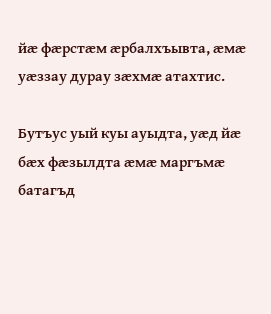йæ фæрстæм æрбалхъывта, æмæ уæззау дурау зæхмæ атахтис.

Бутъус уый куы ауыдта, уæд йæ бæх фæзылдта æмæ маргъмæ батагъд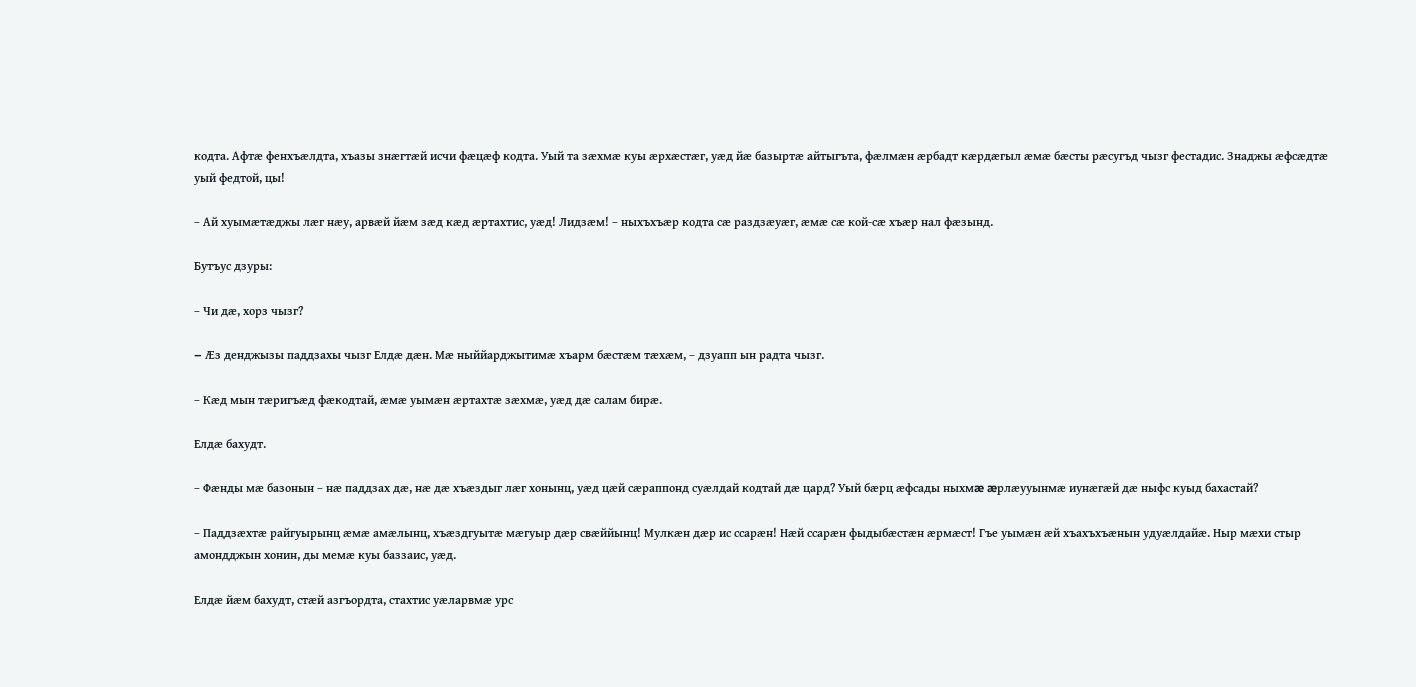кодта. Афтæ фенхъæлдта, хъазы знæгтæй исчи фæцæф кодта. Уый та зæхмæ куы æрхæстæг, уæд йæ базыртæ айтыгъта, фæлмæн æрбадт кæрдæгыл æмæ бæсты рæсугъд чызг фестадис. Знаджы æфсæдтæ уый федтой, цы!

– Ай хуымæтæджы лæг нæу, арвæй йæм зæд кæд æртахтис, уæд! Лидзæм! – ныхъхъæр кодта сæ раздзæуæг, æмæ сæ кой-сæ хъæр нал фæзынд.

Бутъус дзуры:

– Чи дæ, хорз чызг?

– Æз денджызы паддзахы чызг Елдæ дæн. Мæ ныййарджытимæ хъарм бæстæм тæхæм, – дзуапп ын радта чызг.

– Кæд мын тæригъæд фæкодтай, æмæ уымæн æртахтæ зæхмæ, уæд дæ салам бирæ.

Елдæ бахудт.

– Фæнды мæ базонын – нæ паддзах дæ, нæ дæ хъæздыг лæг хонынц, уæд цæй сæраппонд суæлдай кодтай дæ цард? Уый бæрц æфсады ныхмæ æрлæууынмæ иунæгæй дæ ныфс куыд бахастай?

– Паддзæхтæ райгуырынц æмæ амæлынц, хъæздгуытæ мæгуыр дæр свæййынц! Мулкæн дæр ис ссарæн! Нæй ссарæн фыдыбæстæн æрмæст! Гъе уымæн æй хъахъхъæнын удуæлдайæ. Ныр мæхи стыр амондджын хонин, ды мемæ куы баззаис, уæд.

Елдæ йæм бахудт, стæй азгъордта, стахтис уæларвмæ урс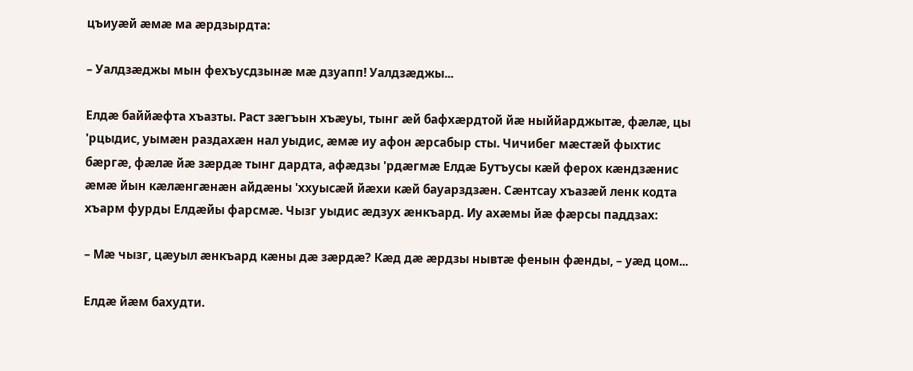цъиуæй æмæ ма æрдзырдта:

– Уалдзæджы мын фехъусдзынæ мæ дзуапп! Уалдзæджы...

Елдæ баййæфта хъазты. Раст зæгъын хъæуы, тынг æй бафхæрдтой йæ ныййарджытæ, фæлæ, цы 'рцыдис, уымæн раздахæн нал уыдис, æмæ иу афон æрсабыр сты. Чичибег мæстæй фыхтис бæргæ, фæлæ йæ зæрдæ тынг дардта, афæдзы 'рдæгмæ Елдæ Бутъусы кæй ферох кæндзæнис æмæ йын кæлæнгæнæн айдæны 'ххуысæй йæхи кæй бауарздзæн. Сæнтсау хъазæй ленк кодта хъарм фурды Елдæйы фарсмæ. Чызг уыдис æдзух æнкъард. Иу ахæмы йæ фæрсы паддзах:

– Мæ чызг, цæуыл æнкъард кæны дæ зæрдæ? Кæд дæ æрдзы нывтæ фенын фæнды, – уæд цом...

Елдæ йæм бахудти.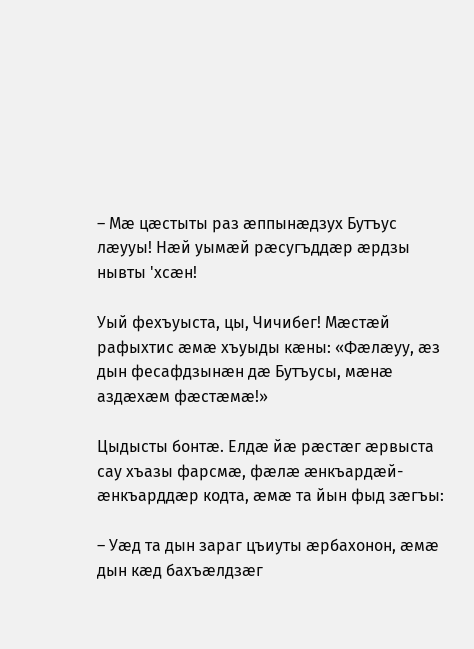– Мæ цæстыты раз æппынæдзух Бутъус лæууы! Нæй уымæй рæсугъддæр æрдзы нывты 'хсæн!

Уый фехъуыста, цы, Чичибег! Мæстæй рафыхтис æмæ хъуыды кæны: «Фæлæуу, æз дын фесафдзынæн дæ Бутъусы, мæнæ аздæхæм фæстæмæ!»

Цыдысты бонтæ. Елдæ йæ рæстæг æрвыста сау хъазы фарсмæ, фæлæ æнкъардæй-æнкъарддæр кодта, æмæ та йын фыд зæгъы:

– Уæд та дын зараг цъиуты æрбахонон, æмæ дын кæд бахъæлдзæг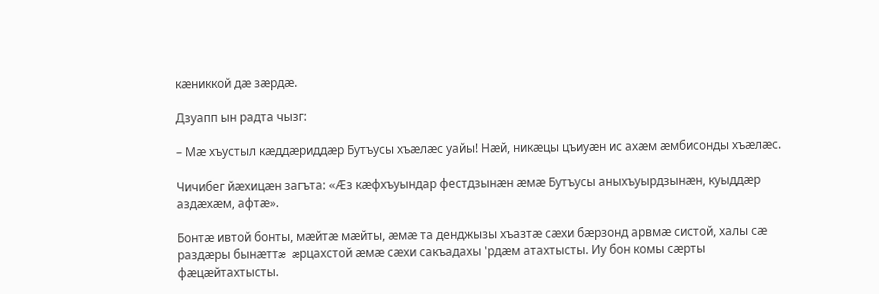кæниккой дæ зæрдæ.

Дзуапп ын радта чызг:

– Мæ хъустыл кæддæриддæр Бутъусы хъæлæс уайы! Нæй, никæцы цъиуæн ис ахæм æмбисонды хъæлæс.

Чичибег йæхицæн загъта: «Æз кæфхъуындар фестдзынæн æмæ Бутъусы аныхъуырдзынæн, куыддæр аздæхæм, афтæ».

Бонтæ ивтой бонты, мæйтæ мæйты, æмæ та денджызы хъазтæ сæхи бæрзонд арвмæ систой, халы сæ раздæры бынæттæ æрцахстой æмæ сæхи сакъадахы 'рдæм атахтысты. Иу бон комы сæрты фæцæйтахтысты.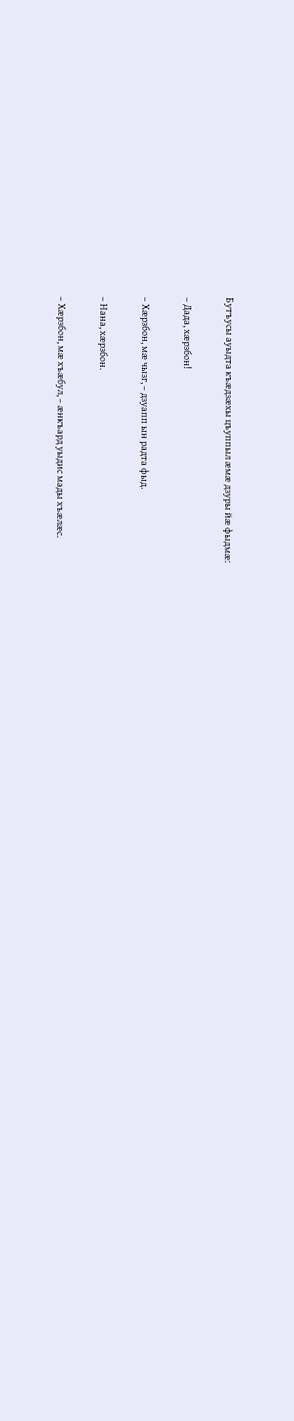Бутъусы ауыдта къæдзæхы цъуппыл æмæ дзуры йæ фыдмæ:

– Дада, хæрзбон!

– Хæрзбон, мæ чызг, – дзуапп ын радта фыд.

– Нана, хæрзбон.

– Хæрзбон, мæ хъæбул, – æнкъард уыдис мады хъæлæс.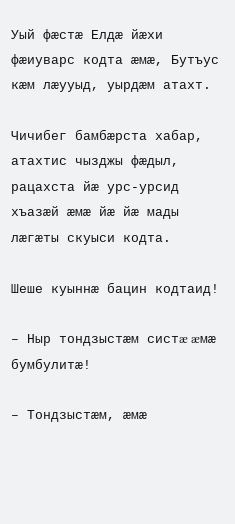Уый фæстæ Елдæ йæхи фæиуварс кодта æмæ, Бутъус кæм лæууыд, уырдæм атахт.

Чичибег бамбæрста хабар, атахтис чызджы фæдыл, рацахста йæ урс-урсид хъазæй æмæ йæ йæ мады лæгæты скуыси кодта.

Шеше куыннæ бацин кодтаид!

– Ныр тондзыстæм систæ æмæ бумбулитæ!

– Тондзыстæм, æмæ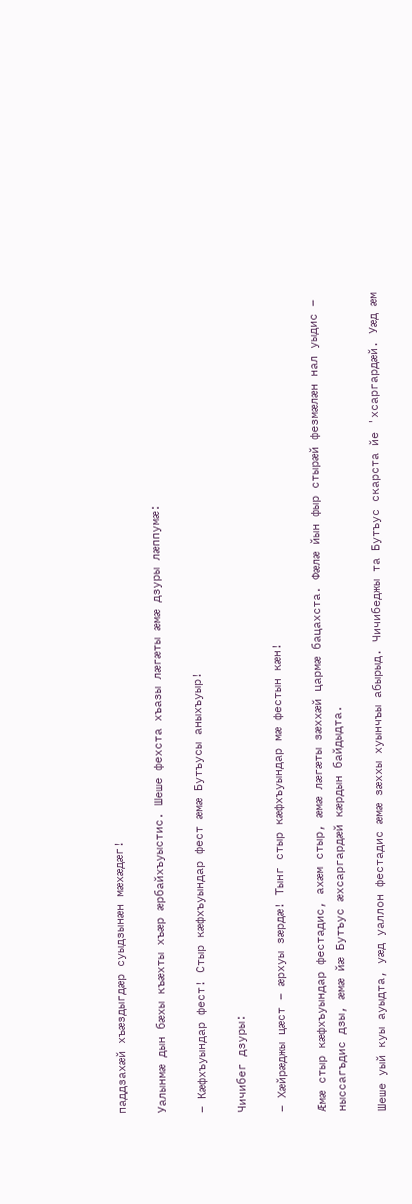паддзахæй хъæздыгдæр суыдзынæн мæхæдæг!

Уалынмæ дын бæхы къæхты хъæр æрбайхъуыстис. Шеше фехста хъазы лæгæты æмæ дзуры лæппумæ:

– Кæфхъуындар фест! Стыр кæфхъуындар фест æмæ Бутъусы аныхъуыр!

Чичибег дзуры:

– Хæйрæджы цæст – æрхуы зæрдæ! Тынг стыр кæфхъуындар мæ фестын кæн!

Æмæ стыр кæфхъуындар фестадис, ахæм стыр, æмæ лæгæты зæххæй цармæ бацахста. Фæлæ йын фыр стырæй фезмæлæн нал уыдис – ныссагъдис дзы, æмæ йæ Бутъус æхсаргардæй кæрдын байдыдта.

Шеше уый куы ауыдта, уæд уаллон фестадис æмæ зæххы хуынчъы абырыд. Чичибеджы та Бутъус скарста йе 'хсаргардæй. Уæд æм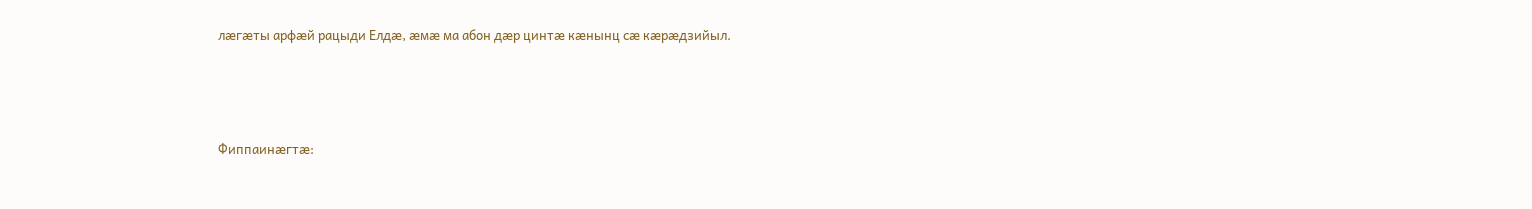лæгæты арфæй рацыди Елдæ, æмæ ма абон дæр цинтæ кæнынц сæ кæрæдзийыл.



Фиппаинæгтæ: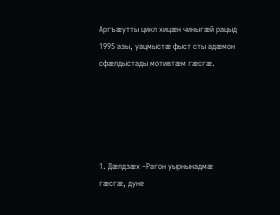Аргъæутты цикл хицæн чиныгæй рацыд 1995 азы, уацмыстæ фыст сты адæмон сфæлдыстады мотивтæм гæсгæ.





1. Дæлдзæх –Рагон уырнынадмæ гæсгæ, дуне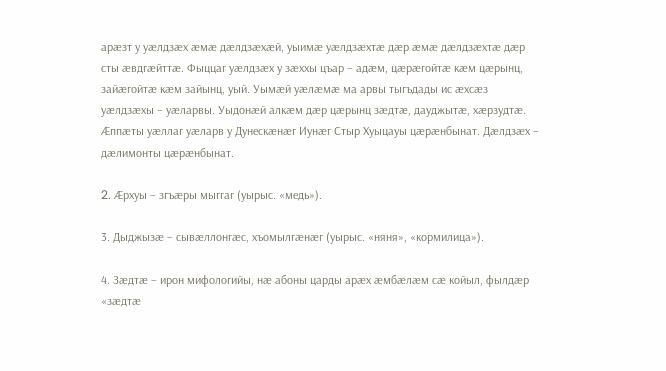арæзт у уæлдзæх æмæ дæлдзæхæй, уыимæ уæлдзæхтæ дæр æмæ дæлдзæхтæ дæр сты æвдгæйттæ. Фыццаг уæлдзæх у зæххы цъар – адæм, цæрæгойтæ кæм цæрынц, зайæгойтæ кæм зайынц, уый. Уымæй уæлæмæ ма арвы тыгъдады ис æхсæз уæлдзæхы – уæларвы. Уыдонæй алкæм дæр цæрынц зæдтæ, дауджытæ, хæрзудтæ. Æппæты уæллаг уæларв у Дунескæнæг Иунæг Стыр Хуыцауы цæрæнбынат. Дæлдзæх – дæлимонты цæрæнбынат.

2. Æрхуы – згъæры мыггаг (уырыс. «медь»).

3. Дыджызæ – сывæллонгæс, хъомылгæнæг (уырыс. «няня», «кормилица»).

4. Зæдтæ – ирон мифологийы, нæ абоны царды арæх æмбæлæм сæ койыл, фылдæр «зæдтæ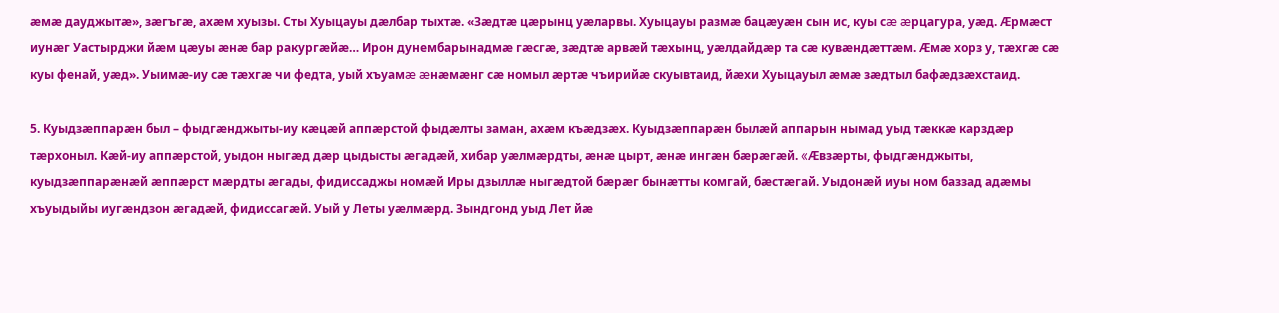æмæ дауджытæ», зæгъгæ, ахæм хуызы. Сты Хуыцауы дæлбар тыхтæ. «Зæдтæ цæрынц уæларвы. Хуыцауы размæ бацæуæн сын ис, куы сæ æрцагура, уæд. Æрмæст иунæг Уастырджи йæм цæуы æнæ бар ракургæйæ… Ирон дунембарынадмæ гæсгæ, зæдтæ арвæй тæхынц, уæлдайдæр та сæ кувæндæттæм. Æмæ хорз у, тæхгæ сæ куы фенай, уæд». Уыимæ-иу сæ тæхгæ чи федта, уый хъуамæ æнæмæнг сæ номыл æртæ чъирийæ скуывтаид, йæхи Хуыцауыл æмæ зæдтыл бафæдзæхстаид.

5. Куыдзæппарæн был – фыдгæнджыты-иу кæцæй аппæрстой фыдæлты заман, ахæм къæдзæх. Куыдзæппарæн былæй аппарын нымад уыд тæккæ карздæр тæрхоныл. Кæй-иу аппæрстой, уыдон ныгæд дæр цыдысты æгадæй, хибар уæлмæрдты, æнæ цырт, æнæ ингæн бæрæгæй. «Æвзæрты, фыдгæнджыты, куыдзæппарæнæй æппæрст мæрдты æгады, фидиссаджы номæй Иры дзыллæ ныгæдтой бæрæг бынæтты комгай, бæстæгай. Уыдонæй иуы ном баззад адæмы хъуыдыйы иугæндзон æгадæй, фидиссагæй. Уый у Леты уæлмæрд. Зындгонд уыд Лет йæ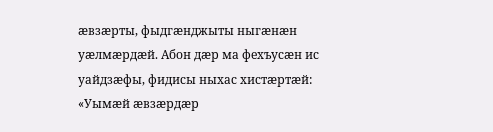æвзæрты, фыдгæнджыты ныгæнæн уæлмæрдæй. Абон дæр ма фехъусæн ис уайдзæфы, фидисы ныхас хистæртæй: «Уымæй æвзæрдæр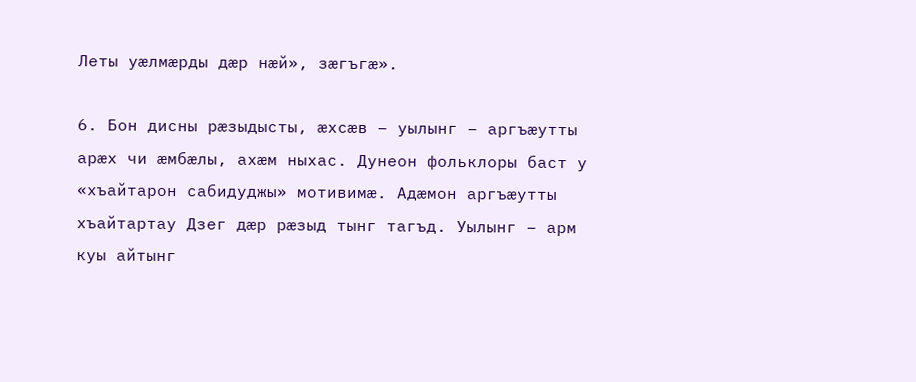Леты уæлмæрды дæр нæй», зæгъгæ».

6. Бон дисны рæзыдысты, æхсæв – уылынг – аргъæутты арæх чи æмбæлы, ахæм ныхас. Дунеон фольклоры баст у «хъайтарон сабидуджы» мотивимæ. Адæмон аргъæутты хъайтартау Дзег дæр рæзыд тынг тагъд. Уылынг – арм куы айтынг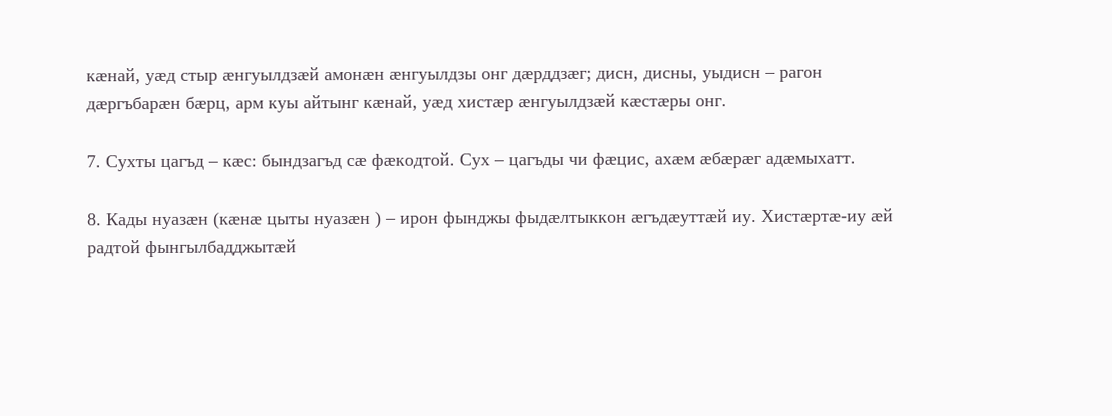кæнай, уæд стыр æнгуылдзæй амонæн æнгуылдзы онг дæрддзæг; дисн, дисны, уыдисн – рагон дæргъбарæн бæрц, арм куы айтынг кæнай, уæд хистæр æнгуылдзæй кæстæры онг.

7. Сухты цагъд – кæс: бындзагъд сæ фæкодтой. Сух – цагъды чи фæцис, ахæм æбæрæг адæмыхатт.

8. Кады нуазæн (кæнæ цыты нуазæн ) – ирон фынджы фыдæлтыккон æгъдæуттæй иу. Хистæртæ-иу æй радтой фынгылбадджытæй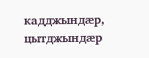кадджындæр, цытджындæр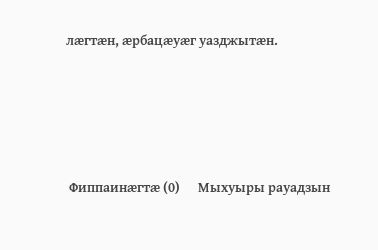лæгтæн, æрбацæуæг уазджытæн.







 Фиппаинæгтæ (0)      Мыхуыры рауадзын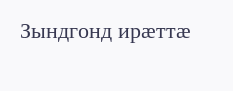Зындгонд ирæттæ